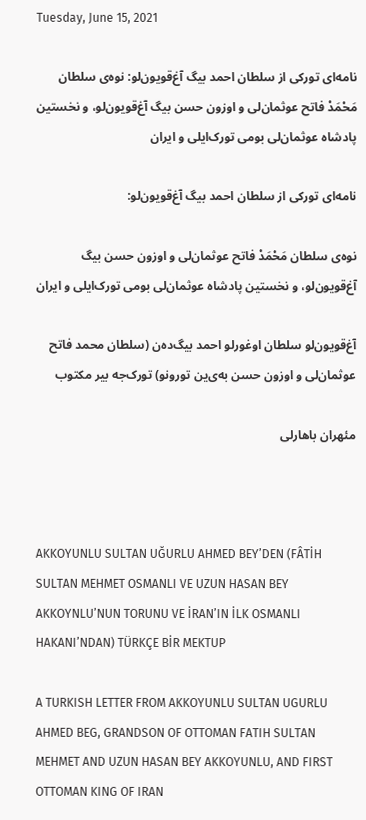Tuesday, June 15, 2021

نامه‌ای تورکی از سلطان احمد بیگ آغ‌قویون‌لو: نوه‌ی سلطان مَحْمَدْ فاتح عوثمان‌لی و اوزون حسن بیگ آغ‌قویون‌لو، و نخستین پادشاه‌ عوثمان‌‌لی‌ بومی تورک‌ایلی و ایران

نامه‌ای تورکی از سلطان احمد بیگ آغ‌قویون‌لو:

نوه‌ی سلطان مَحْمَدْ فاتح عوثمان‌لی و اوزون حسن بیگ آغ‌قویون‌لو، و نخستین پادشاه‌ عوثمان‌‌لی‌ بومی تورک‌ایلی و ایران

آغ‌قویون‌لو سلطان اوغورلو احمد بیگ‌ده‌ن (سلطان محمد فاتح عوثمان‌‌لی و اوزون حسن به‌ی‌ین تورونو) تورک‌جه بیر مکتوب

مئهران باهارلی



AKKOYUNLU SULTAN UĞURLU AHMED BEY’DEN (FÂTİH SULTAN MEHMET OSMANLI VE UZUN HASAN BEY AKKOYNLU’NUN TORUNU VE İRAN’IN İLK OSMANLI HAKANI’NDAN) TÜRKÇE BİR MEKTUP

A TURKISH LETTER FROM AKKOYUNLU SULTAN UGURLU AHMED BEG, GRANDSON OF OTTOMAN FATIH SULTAN MEHMET AND UZUN HASAN BEY AKKOYUNLU, AND FIRST OTTOMAN KING OF IRAN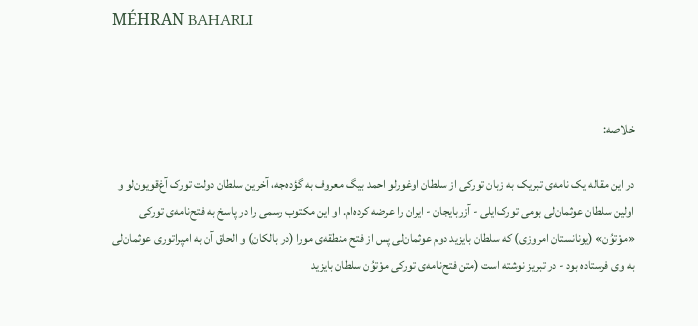MÉHRAN BAHARLI



خلاصه:

در این مقاله یک نامه‌ی تبریک به ‌زبان تورکی از سلطان اوغورلو احمد بیگ معروف به گؤده‌جه، آخرین سلطان دولت تورک آغ‌قویون‌لو و اولین سلطان عوثمان‌‌لی بومی تورک‌ایلی - آزربایجان - ایران را عرضه ‌کرده‌ام. او این مکتوب رسمی را در پاسخ به ‌فتح‌نامه‌ی تورکی «موْتوُن» (یونانستان امروزی) که‌ سلطان بایزید دوم عوثمان‌‌لی پس از فتح منطقه‌ی مورا (در بالکان) و الحاق آن به ‌امپراتوری عوثمان‌‌لی به‌ وی فرستاده بود - در تبریز نوشته است (متن فتح‌نامه‌ی تورکی موْتوُن سلطان بایزید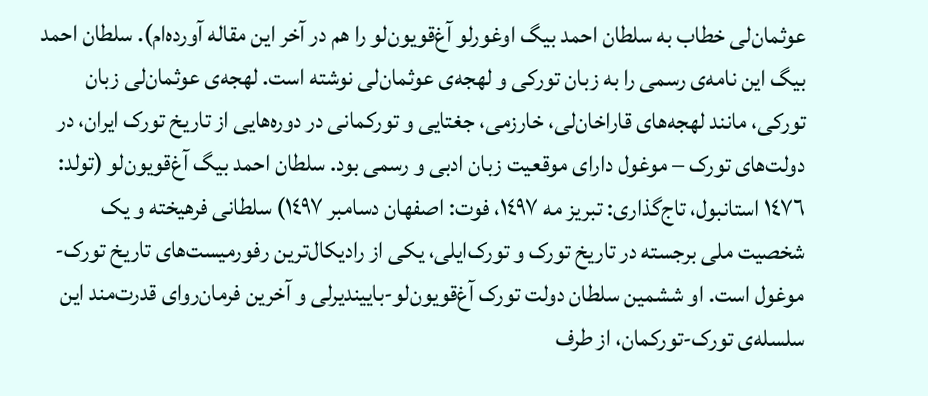عوثمان‌‌لی خطاب به ‌سلطان احمد بیگ اوغورلو آغ‌قویون‌لو را هم در آخر این مقاله ‌آورده‌ام). سلطان احمد بیگ این نامه‌ی رسمی را به زبان تورکی و لهجه‌ی عوثمان‌لی نوشته است. لهجه‌ی عوثمان‌لی زبان تورکی، مانند لهجه‌های قاراخان‌لی، خارزمی، جغتایی و تورکمانی در دوره‌هایی از تاریخ تورک ایران، در دولت‌های تورک – موغول دارای موقعیت زبان ادبی و رسمی بود. سلطان احمد بیگ آغ‌قویون‌لو (تولد: ١٤٧٦ استانبول، تاج‌گذاری: تبریز مه ‌١٤٩٧، فوت: اصفهان دسامبر ١٤٩٧) سلطانی فرهیخته و یک شخصیت ملی برجسته‌ در تاریخ تورک و تورک‌ایلی، یکی از رادیکال‌ترین رفورمیست‌های تاریخ تورک-موغول است. او ششمین سلطان دولت تورک آغ‌قویون‌لو-باییندیرلی و آخرین فرمان‌روای قدرت‌مند این سلسله‌ی تورک-تورکمان، از طرف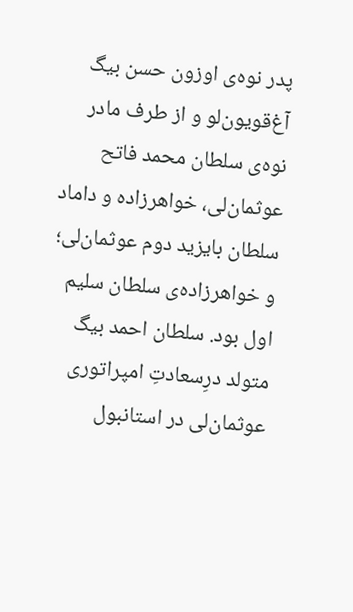پدر نوه‌ی اوزون حسن بیگ آغ‌قویون‌لو و از طرف مادر نوه‌ی سلطان محمد فاتح عوثمان‌‌لی، خواهرزاده‌ و داماد سلطان بایزید دوم عوثمان‌‌لی؛ و خواهرزاده‌ی سلطان سلیم اول بود. سلطان احمد بیگ متولد درِسعادتِ امپراتوری عوثمان‌‌لی در استانبول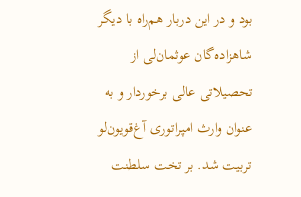بود و در این دربار هم‌راه با دیگر شاهزاده‌گان عوثمان‌‌لی از تحصیلاتی عالی برخوردار و به‌ عنوان وارث امپراتوری آغ‌قویون‌لو تربیت شد. بر تخت سلطنت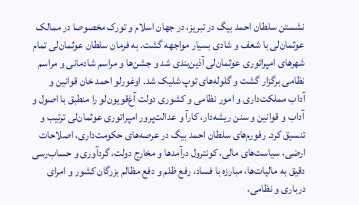نشستن سلطان احمد بیگ در تبریز، در جهان اسلام و تورک مخصوصا در ممالک عوثمان‌‌لی با شعف و شادی بسیار مواجهه گشت. به فرمان سلطان عوثمان‌‌لی تمام شهرهای امپراتوری عوثمان‌‌لی آذین‌بندی شد و جشن‌ها و مراسم شادمانی و مراسم نظامی برگزار گشت و گلوله‌های توپ شلیک شد. اوغورلو احمد خان قوانین و آداب مملکت‌داری و امور نظامی و کشوری دولت آغ‌قویون‌لو را منطبق با اصول و آداب و قوانین و سنن ریشه‌دار، کارآ و عدالت‌پرور امپراتوری عوثمان‌‌لی ترتیب و تنسیق کرد. رفورم‌های سلطان احمد بیگ در عرصه‌های حکومت‌داری، اصلاحات ارضی، سیاست‌های مالی، کونترول درآمدها و مخارج دولت، گردآوری و حساب‌رسی دقیق به مالیات‌ها، مبارزه با فساد، رفع ظلم و دفع مظالم بزرگان کشور و امرای درباری و نظامی،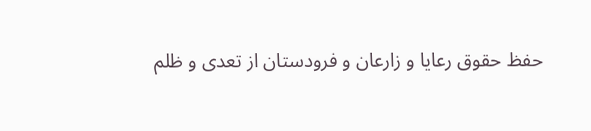حفظ حقوق رعایا و زارعان و فرودستان از تعدی و ظلم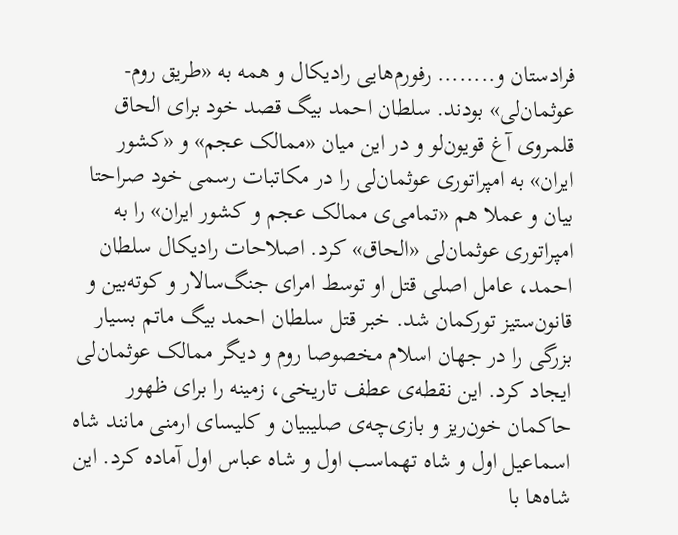فرادستان و........ رفورم‌هایی رادیکال و همه به «طریق روم-عوثمان‌‌لی» بودند. سلطان احمد بیگ قصد خود برای الحاق قلمروی آغ قویون‌لو و در این میان «ممالک عجم» و «کشور ایران» به ‌امپراتوری عوثمان‌‌لی را در مکاتبات رسمی خود صراحتا بیان و عملا هم «تمامی‌ی ممالک عجم و کشور ایران» را به امپراتوری عوثمان‌‌لی «الحاق» کرد. اصلاحات رادیکال سلطان احمد، عامل اصلی قتل او توسط امرای جنگ‌سالار و کوته‌بین و قانون‌ستیز تورکمان شد. خبر قتل سلطان احمد بیگ ماتم بسیار بزرگی را در جهان اسلام مخصوصا روم و دیگر ممالک عوثمان‌‌لی ایجاد کرد. این نقطه‌ی عطف تاریخی، زمینه را برای ظهور حاکمان خون‌ریز و بازی‌چه‌ی صلیبیان و کلیسای ارمنی مانند شاه اسماعیل اول و شاه تهماسب اول و شاه عباس اول آماده کرد. این شاه‌ها با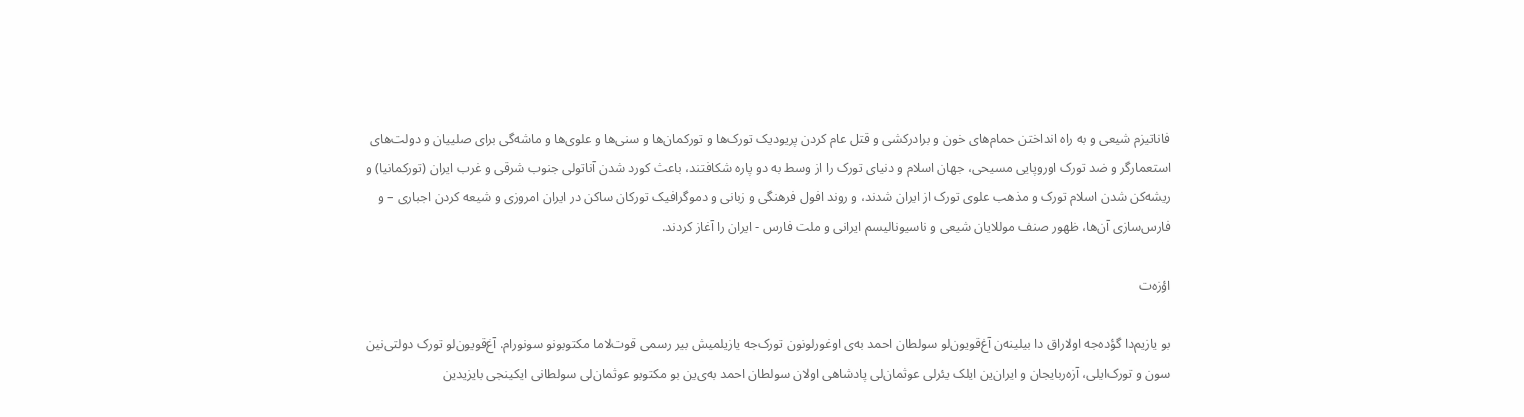فاناتیزم شیعی و به راه انداختن حمام‌های خون و برادرکشی و قتل عام‌ کردن پریودیک تورک‌ها و تورکمان‌ها و سنی‌ها و علو‌ی‌ها و ماشه‌گی برای صلییان و دولت‌های استعمارگر و ضد تورک اوروپایی مسیحی، جهان اسلام و دنیای تورک را از وسط به دو پاره شکافتند، باعث کورد شدن آناتولی جنوب شرقی و غرب ایران (تورکمانیا) و ریشه‌کن شدن اسلام تورک و مذهب علوی تورک از ایران شدند، و روند افول فرهنگی و زبانی و دموگرافیک تورکان ساکن در ایران امروزی و شیعه کردن اجباری – و فارس‌سازی آن‌ها، ظهور صنف موللایان شیعی و ناسیونالیسم ایرانی و ملت فارس - ایران را آغاز کردند.

اؤزه‌ت

بو یازیم‌دا گؤده‌جه‌ اولاراق دا بیلینه‌ن آغ‌قویون‌لو سولطان احمد به‌ی اوغورلونون تورک‌جه ‌یازیلمیش بیر رسمی قوت‌لاما مکتوبونو سونورام. آغ‌قویون‌لو تورک دولتی‌نین سون و تورک‌ایلی، آزه‌ربایجان و ایران‌ین ایلک یئرلی عوثمان‌لی پادشاهی اولان سولطان احمد به‌ی‌ین بو مکتوبو عوثمان‌لی سولطانی ایکینجی بایزیدین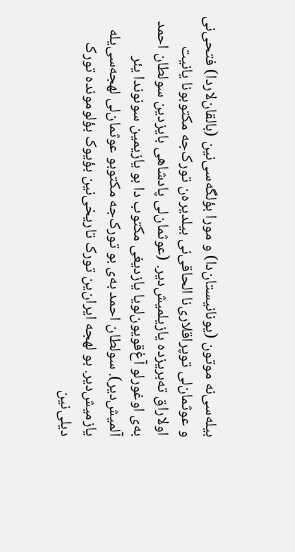بیله‌سی‌نه‌ موتون (یونانیستان‌دا) و مورا بؤلگه‌سی‌نین (بالقان‌لاردا) فتحی‌نی و عوثمان‌لی توپراقلاری‌نا الحاقی‌نی بیلدیره‌ن تورک‌جه ‌مکتوبونا یانیت اولاراق ته‌بریزده ‌یازیلمیش‌دیر. (عوثمان‌لی پادشاهی بایزدین سولطان احمد به‌ی اوغورلو آغ‌قویون‌لویا یازدیغی مکتوب دا بو یازیمین سونوندا یئر آلمیش‌دیر). سولطان احمد به‌ی بو تورک‌جه‌ مکتوبو عوثمان‌لی لهجه‌سی‌یله‌ یازمیش‌دیر. بو لهجه ‌ایران‌ین تورک تاریخی‌نین بؤیوک بؤلومونده ‌تورک دیلی‌نین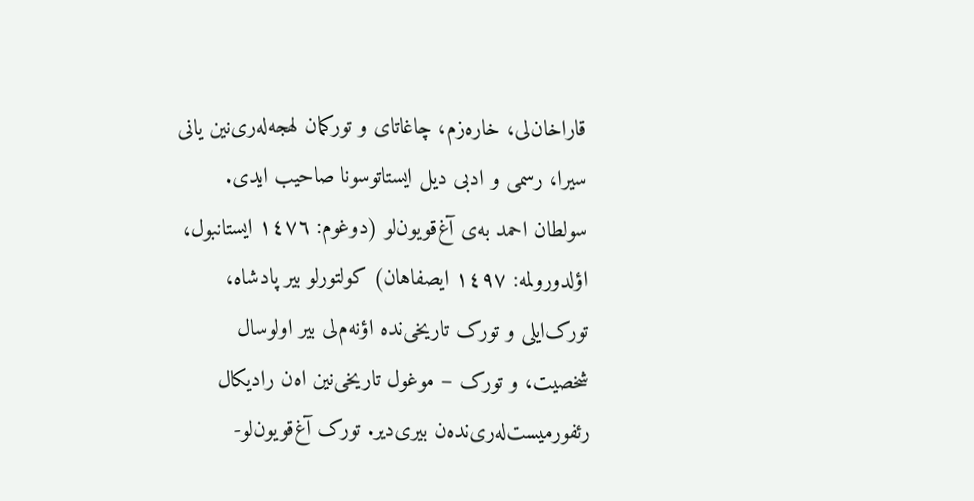قاراخان‌لی، خاره‌زم، چاغاتای و تورکمان لهجه‌له‌ری‌نین یانی سیرا، رسمی و ادبی دیل ایستاتوسونا صاحیب ایدی. سولطان احمد به‌ی آغ‌قویون‌لو (دوغوم: ١٤٧٦ ایستانبول، اؤلدورولمه: ١٤٩٧ ایصفاهان) کولتورلو بیر پادشاه، تورک‌ایلی و تورک تاریخی‌نده ‌اؤنه‌م‌لی بیر اولوسال شخصیت، و تورک – موغول تاریخی‌نین اه‌ن رادیکال رئفورمیست‌له‌ری‌نده‌ن بیری‌دیر. تورک آغ‌قویون‌لو-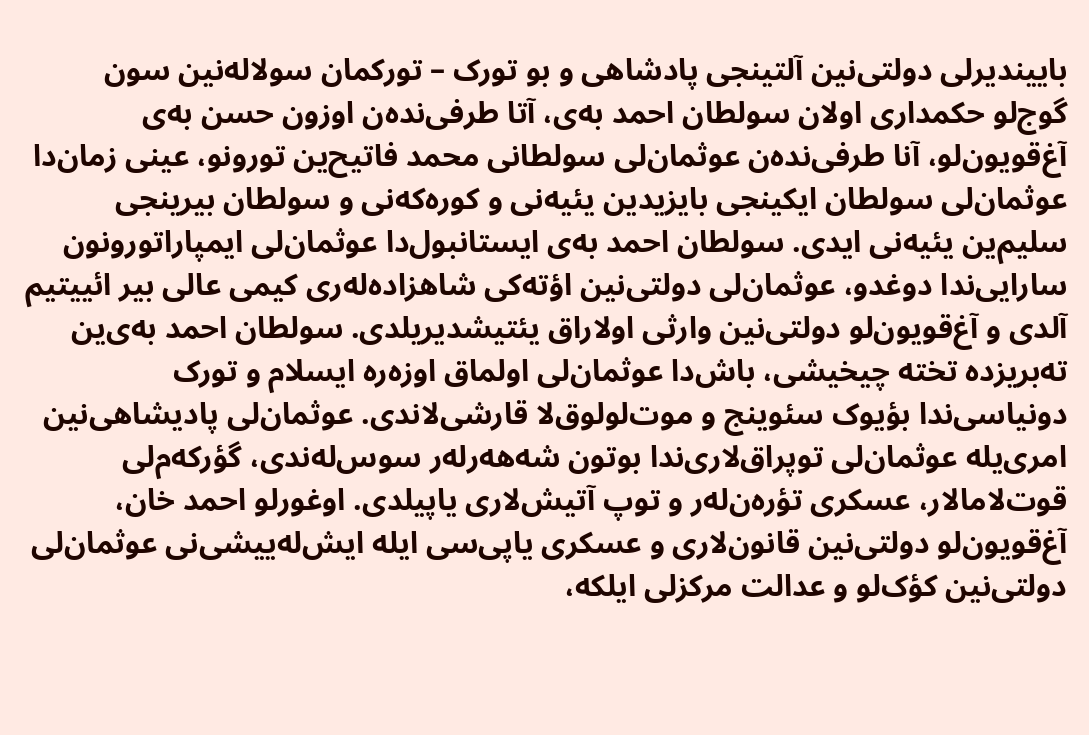باییندیرلی دولتی‌نین آلتینجی پادشاهی و بو تورک – تورکمان سولاله‌نین سون گوج‌لو حکمداری اولان سولطان احمد به‌ی، آتا طرفی‌نده‌ن اوزون حسن به‌ی آغ‌قویون‌لو، آنا طرفی‌نده‌ن عوثمان‌لی سولطانی محمد فاتیح‌ین تورونو، عینی زمان‌دا عوثمان‌لی سولطان ایکینجی بایزیدین یئیه‌نی و کوره‌که‌نی و سولطان بیرینجی سلیم‌ین یئیه‌نی ایدی. سولطان احمد به‌ی ایستانبول‌دا عوثمان‌لی ایمپاراتورونون سارایی‌ندا دوغدو، عوثمان‌لی دولتی‌نین اؤته‌کی شاهزاده‌له‌ری کیمی عالی بیر ائییتیم آلدی و آغ‌قویون‌لو دولتی‌نین وارثی اولاراق یئتیشدیریلدی. سولطان احمد به‌ی‌ین ته‌بریزده ‌تخته‌ چیخیشی، باش‌دا عوثمان‌لی اولماق اوزه‌ره‌ ایسلام و تورک دونیاسی‌ندا بؤیوک سئوینج و موت‌لولوق‌لا قارشی‌لاندی. عوثمان‌لی پادیشاهی‌نین امری‌یله‌ عوثمان‌لی توپراق‌لاری‌ندا بوتون شه‌هه‌رله‌ر سوس‌له‌ندی، گؤرکه‌م‌لی قوت‌لامالار، عسکری تؤره‌ن‌له‌ر و توپ آتیش‌لاری یاپیلدی. اوغورلو احمد خان، آغ‌قویون‌لو دولتی‌نین قانون‌لاری و عسکری یاپی‌سی ایله ‌ایش‌له‌ییشی‌نی عوثمان‌لی دولتی‌نین کؤک‌لو و عدالت مرکزلی ایلکه،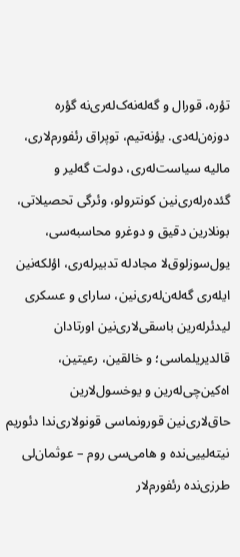تؤره، قورال و گه‌له‌نه‌ک‌له‌ری‌نه‌ گؤره‌ دوزه‌ن‌له‌دی. یؤنه‌تیم، توپراق رئفورم‌لاری، مالیه‌ سیاست‌له‌ری، دولت گه‌لیر و گئده‌رله‌ری‌نین کونترولو، وئرگی تحصیلاتی، بونلارین دقیق و دوغرو محاسبه‌سی، یول‌سوزلوق‌لا مجادله‌ تدبیرله‌ری، اؤلکه‌نین ایله‌ری گه‌له‌ن‌له‌ری‌نین، سارای و عسکری لیدئرله‌رین باسقی‌لاری‌نین اورتادان قالدیریلماسی؛ و خالقین، رعیتین، اه‌کین‌چی‌له‌رین و یوخسول‌لارین حاق‌لاری‌نین قورونماسی قونولاری‌ندا دئوریم نیته‌لییی‌نده و هامی‌سی ‌روم – عوثمان‌لی طرزی‌نده ‌رئفورم‌لار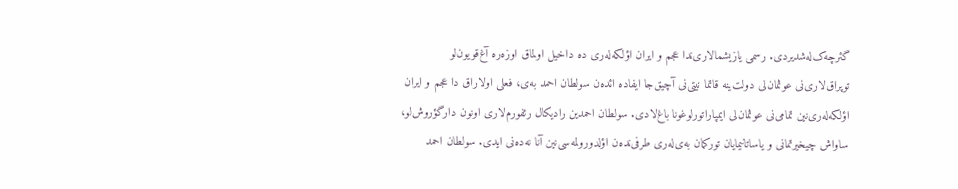گئرچه‌ک‌له‌شدیردی. رسمی یازیشمالاری‌ندا عجم و ایران اؤلکه‌له‌ری ده‌ داخیل اولماق اوزه‌ره‌ آغ‌قویون‌لو توپراق‌لاری‌نی عوثمان‌لی دولت‌ینه‌ قاتما نیتی‌نی آچیق‌جا ایفاده ‌ائده‌ن سولطان احمد به‌ی، فعلی اولاراق دا عجم و ایران اؤلکه‌له‌ری‌نین تمامی‌نی عوثمان‌لی ایمپاراتورلوغونا باغ‌لادی. سولطان احمدین رادیکال رئفورم‌لاری اونون دارگؤروش‌لو، ساواش چیخیرتمانی و یاساتانیمایان تورکمان به‌ی‌له‌ری طرفی‌نده‌ن اؤلدورولمه‌سی‌نین آنا نه‌ده‌نی ایدی. سولطان احمد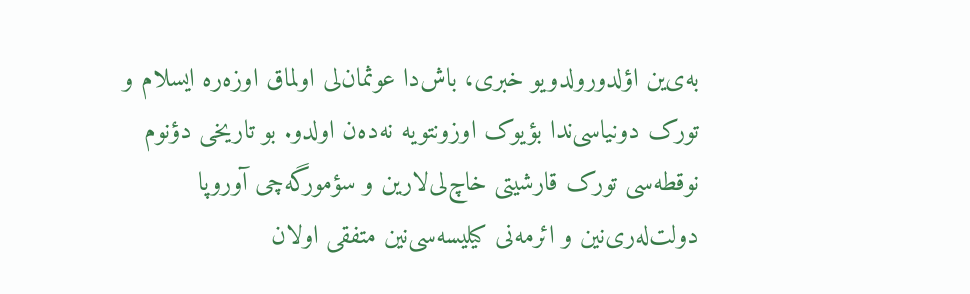به‌ی‌ین اؤلدورولدویو خبری، باش‌دا عوثمان‌لی اولماق اوزه‌ره‌ ایسلام و تورک دونیاسی‌ندا بؤیوک اوزونتویه ‌نه‌ده‌ن اولدو. بو تاریخی دؤنوم نوقطه‌سی تورک قارشیتی خاچ‌لی‌لارین و سؤمورگه‌چی آوروپا دولت‌له‌ری‌نین و ائرمه‌نی کیلیسه‌سی‌نین متفقی اولان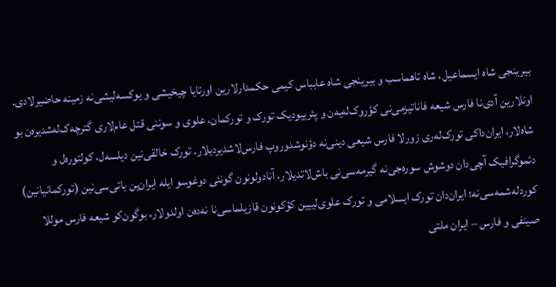بیرینجی شاه‌ ایسماعیل، شاه ‌تاهماسب و بیرینجی شاه‌ عابباس کیمی حکمدارلارین اورتایا چیخیشی و یوکسه‌لیشی‌نه ‌زمینه ‌حاضیرلادی. اونلارین آدی‌نا فارس شیعه ‌فاناتیزمی‌نی کؤروک‌له‌یه‌ن و پئرییودیک تورک و تورکمان، علوی و سوننی قتل عام‌لاری گئرچه‌ک‌له‌شدیره‌ن بو شاه‌لار، ایران‌داکی تورک‌له‌ری زورلا فارس شیعی دینی‌نه ‌دؤنوشدوروپ فارس‌لاشدیردیلار. تورک خالقی‌نین دیلسه‌ل، کولتوره‌ل و دئموگرافیک آچی‌دان دوشوش سوره‌جی‌نه ‌گیرمه‌سی‌نی باش‌لاتدیلار، آنادولونون گونئی دوغوسو ایله‌ ایران‌ین باتی‌سی‌نین (تورکمانیانین) کوردله‌شمه‌سی‌نه؛ ایران‌دان تورک ایسلامی و تورک علوی‌لییین کؤکونون قازیلماسی‌نا نه‌ده‌ن اولدولار، بوگون‌کو شیعه ‌فارس موللا صینفی و فارس – ایران ملتی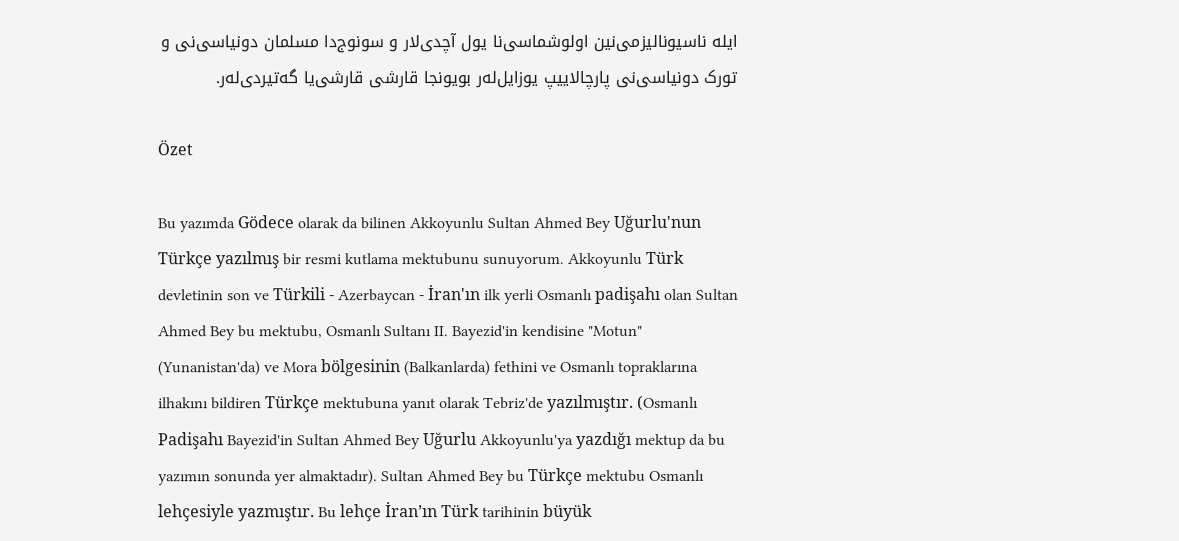ایله ‌ناسیونالیزمی‌نین اولوشماسی‌نا یول آچدی‌لار و سونوج‌دا مسلمان دونیاسی‌نی و تورک دونیاسی‌نی پارچالاییپ یوزایل‌له‌ر بویونجا قارشی قارشی‌یا گه‌تیردی‌له‌ر.

Özet

Bu yazımda Gödece olarak da bilinen Akkoyunlu Sultan Ahmed Bey Uğurlu'nun Türkçe yazılmış bir resmi kutlama mektubunu sunuyorum. Akkoyunlu Türk devletinin son ve Türkili - Azerbaycan - İran'ın ilk yerli Osmanlı padişahı olan Sultan Ahmed Bey bu mektubu, Osmanlı Sultanı II. Bayezid'in kendisine "Motun" (Yunanistan'da) ve Mora bölgesinin (Balkanlarda) fethini ve Osmanlı topraklarına ilhakını bildiren Türkçe mektubuna yanıt olarak Tebriz'de yazılmıştır. (Osmanlı Padişahı Bayezid'in Sultan Ahmed Bey Uğurlu Akkoyunlu'ya yazdığı mektup da bu yazımın sonunda yer almaktadır). Sultan Ahmed Bey bu Türkçe mektubu Osmanlı lehçesiyle yazmıştır. Bu lehçe İran’ın Türk tarihinin büyük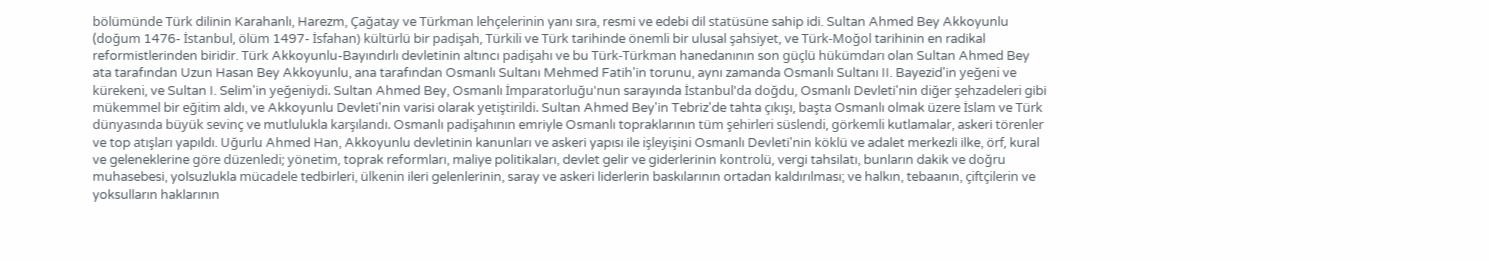bölümünde Türk dilinin Karahanlı, Harezm, Çağatay ve Türkman lehçelerinin yanı sıra, resmi ve edebi dil statüsüne sahip idi. Sultan Ahmed Bey Akkoyunlu (doğum 1476- İstanbul, ölüm 1497- İsfahan) kültürlü bir padişah, Türkili ve Türk tarihinde önemli bir ulusal şahsiyet, ve Türk-Moğol tarihinin en radikal reformistlerinden biridir. Türk Akkoyunlu-Bayındırlı devletinin altıncı padişahı ve bu Türk-Türkman hanedanının son güçlü hükümdarı olan Sultan Ahmed Bey ata tarafından Uzun Hasan Bey Akkoyunlu, ana tarafından Osmanlı Sultanı Mehmed Fatih'in torunu, aynı zamanda Osmanlı Sultanı II. Bayezid'in yeğeni ve kürekeni, ve Sultan I. Selim'in yeğeniydi. Sultan Ahmed Bey, Osmanlı İmparatorluğu'nun sarayında İstanbul'da doğdu, Osmanlı Devleti'nin diğer şehzadeleri gibi mükemmel bir eğitim aldı, ve Akkoyunlu Devleti'nin varisi olarak yetiştirildi. Sultan Ahmed Bey'in Tebriz'de tahta çıkışı, başta Osmanlı olmak üzere İslam ve Türk dünyasında büyük sevinç ve mutlulukla karşılandı. Osmanlı padişahının emriyle Osmanlı topraklarının tüm şehirleri süslendi, görkemli kutlamalar, askeri törenler ve top atışları yapıldı. Uğurlu Ahmed Han, Akkoyunlu devletinin kanunları ve askeri yapısı ile işleyişini Osmanlı Devleti'nin köklü ve adalet merkezli ilke, örf, kural ve geleneklerine göre düzenledi; yönetim, toprak reformları, maliye politikaları, devlet gelir ve giderlerinin kontrolü, vergi tahsilatı, bunların dakik ve doğru muhasebesi, yolsuzlukla mücadele tedbirleri, ülkenin ileri gelenlerinin, saray ve askeri liderlerin baskılarının ortadan kaldırılması; ve halkın, tebaanın, çiftçilerin ve yoksulların haklarının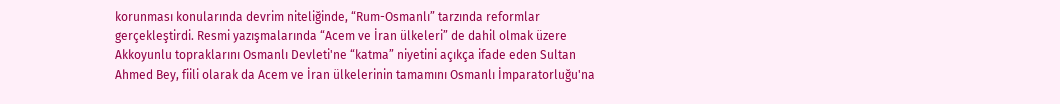korunması konularında devrim niteliğinde, “Rum-Osmanlı” tarzında reformlar gerçekleştirdi. Resmi yazışmalarında “Acem ve İran ülkeleri” de dahil olmak üzere Akkoyunlu topraklarını Osmanlı Devleti'ne “katma” niyetini açıkça ifade eden Sultan Ahmed Bey, fiili olarak da Acem ve İran ülkelerinin tamamını Osmanlı İmparatorluğu'na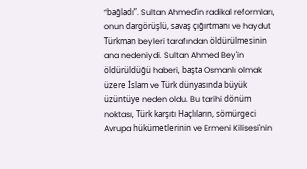“bağladı”. Sultan Ahmed'in radikal reformları, onun dargörüşlü, savaş çığırtmanı ve haydut Türkman beyleri tarafından öldürülmesinin ana nedeniydi. Sultan Ahmed Bey'in öldürüldüğü haberi, başta Osmanlı olmak üzere İslam ve Türk dünyasında büyük üzüntüye neden oldu. Bu tarihi dönüm noktası, Türk karşıtı Haçlıların, sömürgeci Avrupa hükümetlerinin ve Ermeni Kilisesi'nin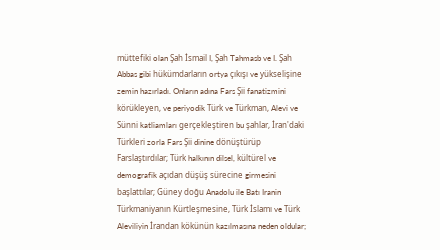müttefiki olan Şah İsmail I, Şah Tahmasb ve I. Şah Abbas gibi hükümdarların ortya çıkışı ve yükselişine zemin hazırladı. Onların adına Fars Şii fanatizmini körükleyen, ve periyodik Türk ve Türkman, Alevi ve Sünni katliamları gerçekleştiren bu şahlar, İran'daki Türkleri zorla Fars Şii dinine dönüştürüp Farslaştırdılar; Türk halkının dilsel, kültürel ve demografik açıdan düşüş sürecine girmesini başlattılar; Güney doğu Anadolu ile Batı Iranin Türkmaniyanın Kürtleşmesine, Türk İslamı ve Türk Aleviliyin İrandan kökünün kazılmasına neden oldular;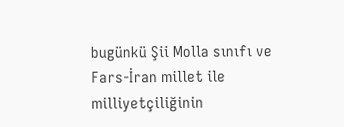bugünkü Şii Molla sınıfı ve Fars-İran millet ile milliyetçiliğinin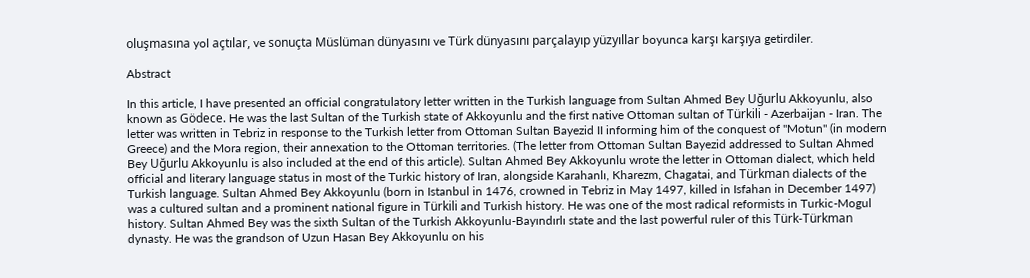oluşmasına yol açtılar, ve sonuçta Müslüman dünyasını ve Türk dünyasını parçalayıp yüzyıllar boyunca karşı karşıya getirdiler.

Abstract

In this article, I have presented an official congratulatory letter written in the Turkish language from Sultan Ahmed Bey Uğurlu Akkoyunlu, also known as Gödece. He was the last Sultan of the Turkish state of Akkoyunlu and the first native Ottoman sultan of Türkili - Azerbaijan - Iran. The letter was written in Tebriz in response to the Turkish letter from Ottoman Sultan Bayezid II informing him of the conquest of "Motun" (in modern Greece) and the Mora region, their annexation to the Ottoman territories. (The letter from Ottoman Sultan Bayezid addressed to Sultan Ahmed Bey Uğurlu Akkoyunlu is also included at the end of this article). Sultan Ahmed Bey Akkoyunlu wrote the letter in Ottoman dialect, which held official and literary language status in most of the Turkic history of Iran, alongside Karahanlı, Kharezm, Chagatai, and Türkman dialects of the Turkish language. Sultan Ahmed Bey Akkoyunlu (born in Istanbul in 1476, crowned in Tebriz in May 1497, killed in Isfahan in December 1497) was a cultured sultan and a prominent national figure in Türkili and Turkish history. He was one of the most radical reformists in Turkic-Mogul history. Sultan Ahmed Bey was the sixth Sultan of the Turkish Akkoyunlu-Bayındırlı state and the last powerful ruler of this Türk-Türkman dynasty. He was the grandson of Uzun Hasan Bey Akkoyunlu on his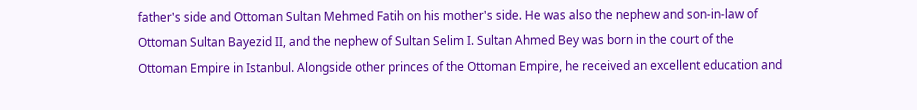father's side and Ottoman Sultan Mehmed Fatih on his mother's side. He was also the nephew and son-in-law of Ottoman Sultan Bayezid II, and the nephew of Sultan Selim I. Sultan Ahmed Bey was born in the court of the Ottoman Empire in Istanbul. Alongside other princes of the Ottoman Empire, he received an excellent education and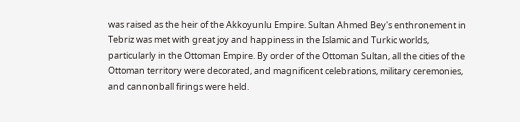was raised as the heir of the Akkoyunlu Empire. Sultan Ahmed Bey's enthronement in Tebriz was met with great joy and happiness in the Islamic and Turkic worlds, particularly in the Ottoman Empire. By order of the Ottoman Sultan, all the cities of the Ottoman territory were decorated, and magnificent celebrations, military ceremonies, and cannonball firings were held.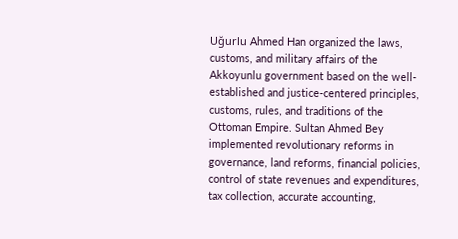Uğurlu Ahmed Han organized the laws, customs, and military affairs of the Akkoyunlu government based on the well-established and justice-centered principles, customs, rules, and traditions of the Ottoman Empire. Sultan Ahmed Bey implemented revolutionary reforms in governance, land reforms, financial policies, control of state revenues and expenditures, tax collection, accurate accounting,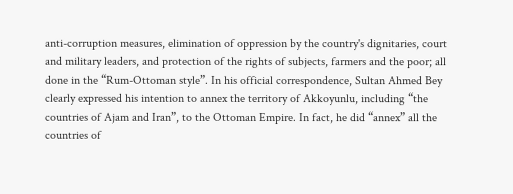anti-corruption measures, elimination of oppression by the country's dignitaries, court and military leaders, and protection of the rights of subjects, farmers and the poor; all done in the “Rum-Ottoman style”. In his official correspondence, Sultan Ahmed Bey clearly expressed his intention to annex the territory of Akkoyunlu, including “the countries of Ajam and Iran”, to the Ottoman Empire. In fact, he did “annex” all the countries of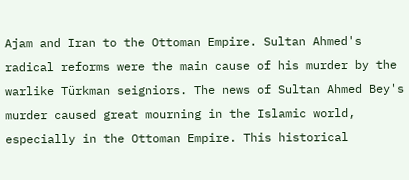Ajam and Iran to the Ottoman Empire. Sultan Ahmed's radical reforms were the main cause of his murder by the warlike Türkman seigniors. The news of Sultan Ahmed Bey's murder caused great mourning in the Islamic world, especially in the Ottoman Empire. This historical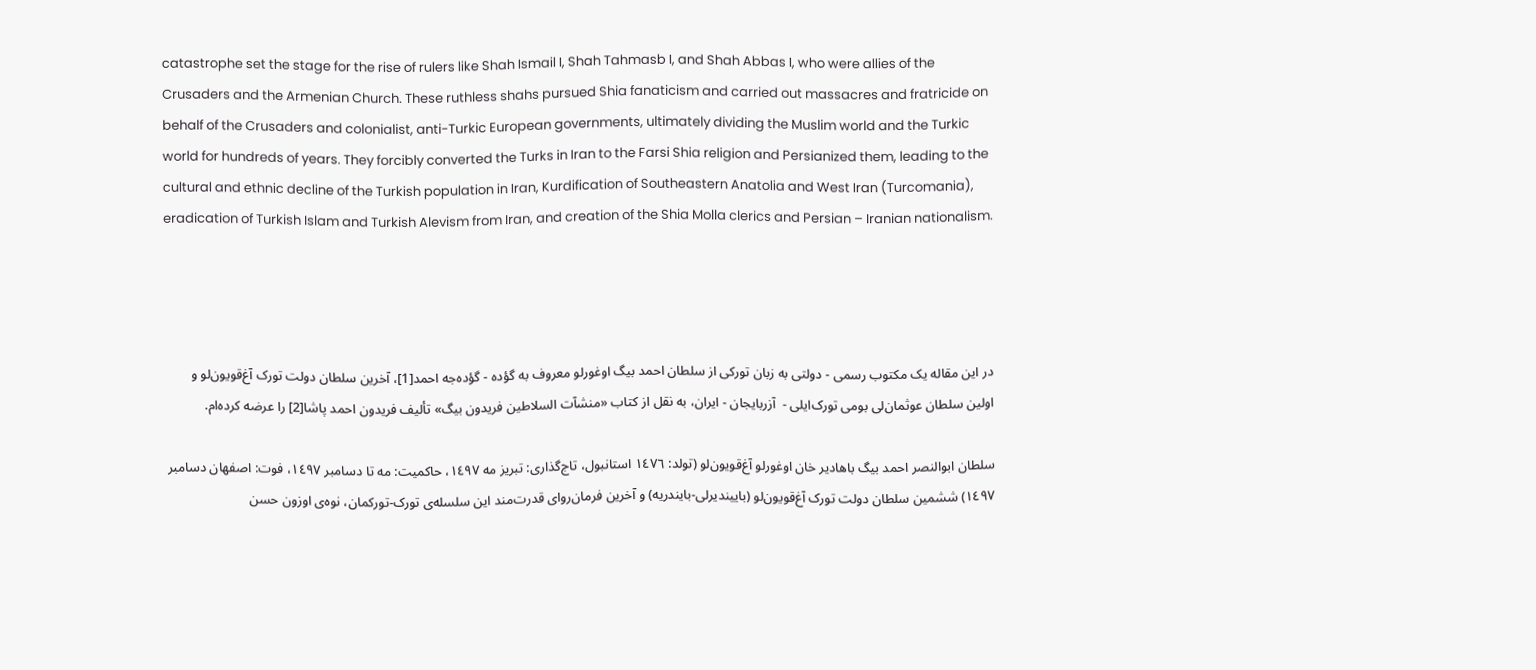catastrophe set the stage for the rise of rulers like Shah Ismail I, Shah Tahmasb I, and Shah Abbas I, who were allies of the Crusaders and the Armenian Church. These ruthless shahs pursued Shia fanaticism and carried out massacres and fratricide on behalf of the Crusaders and colonialist, anti-Turkic European governments, ultimately dividing the Muslim world and the Turkic world for hundreds of years. They forcibly converted the Turks in Iran to the Farsi Shia religion and Persianized them, leading to the cultural and ethnic decline of the Turkish population in Iran, Kurdification of Southeastern Anatolia and West Iran (Turcomania), eradication of Turkish Islam and Turkish Alevism from Iran, and creation of the Shia Molla clerics and Persian – Iranian nationalism.




در این مقاله یک مکتوب رسمی - دولتی به ‌زبان تورکی از سلطان احمد بیگ اوغورلو معروف به گؤده - گؤده‌جه احمد[1]، آخرین سلطان دولت تورک آغ‌قویون‌لو و اولین سلطان عوثمان‌‌لی بومی تورک‌ایلی -  آزربایجان - ایران، به نقل از کتاب «منشآت السلاطین فریدون بیگ» تألیف فریدون احمد پاشا[2] را عرضه ‌کرده‌ام.

سلطان ابوالنصر احمد بیگ باهادیر خان اوغورلو آغ‌قویون‌لو (تولد: ١٤٧٦ استانبول، تاج‌گذاری: تبریز مه ‌١٤٩٧، حاکمیت: مه ‌تا دسامبر ١٤٩٧، فوت: اصفهان دسامبر ١٤٩٧) ششمین سلطان دولت تورک آغ‌قویون‌لو (باییندیرلی-بایندریه) و آخرین فرمان‌روای قدرت‌مند این سلسله‌ی تورک-تورکمان، نوه‌ی اوزون حسن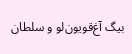بیگ آغ‌قویون‌لو و سلطان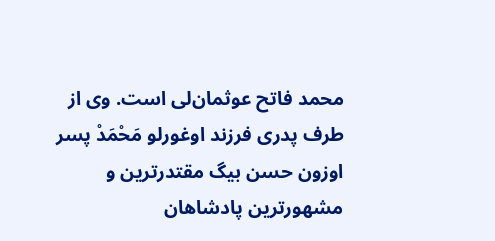محمد فاتح عوثمان‌‌لی است. وی از طرف پدری فرزند اوغورلو مَحْمَدْ پسر اوزون حسن بیگ مقتدرترین و مشهورترین پادشاهان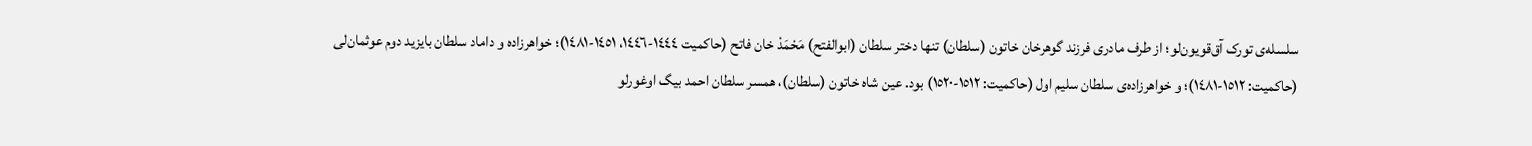سلسله‌ی تورک آق‌قویون‌لو؛ از طرف مادری فرزند گوهرخان خاتون (سلطان) تنها دختر سلطان (ابوالفتح) مَحْمَدْ خان فاتح (حاکمیت ١٤٤٤-١٤٤٦، ١٤٥١-١٤٨١)؛ خواهرزاده‌ و داماد سلطان بایزید دوم عوثمان‌‌لی (حاکمیت: ١٥١٢-١٤٨١)؛ و خواهرزاده‌ی سلطان سلیم اول (حاکمیت: ١٥١٢-١٥٢٠) بود. عین شاه‌ خاتون (سلطان)، همسر سلطان احمد بیگ اوغورلو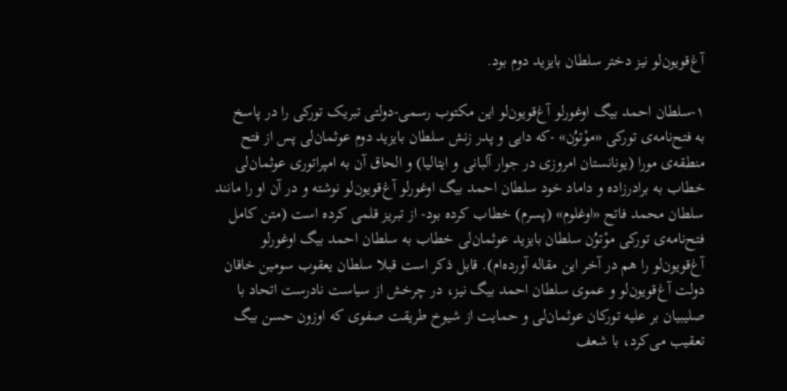آغ‌قویون‌لو نیز دختر سلطان بایزید دوم بود.

١-سلطان احمد بیگ اوغورلو آغ‌قویون‌لو این مکتوب رسمی-دولتی تبریک تورکی را در پاسخ به ‌فتح‌نامه‌ی تورکی «موْتوُن» -که‌ دایی و پدر زنش سلطان بایزید دوم عوثمان‌‌لی پس از فتح منطقه‌ی مورا (یونانستان امروزی در جوار آلبانی و ایتالیا) و الحاق آن به ‌امپراتوری عوثمان‌‌لی خطاب به‌ برادرزاده ‌و داماد خود سلطان احمد بیگ اوغورلو آغ‌قویون‌لو نوشته‌ و در آن او را مانند سلطان محمد فاتح «اوغلوم» (پسرم) خطاب کرده بود- از تبریز قلمی کرده‌ است (متن کامل فتح‌نامه‌ی تورکی موْتوُن سلطان بایزید عوثمان‌‌لی خطاب به ‌سلطان احمد بیگ اوغورلو آغ‌قویون‌لو را هم در آخر این مقاله ‌آورده‌ام). قابل ذکر است قبلا سلطان یعقوب سومین خاقان دولت آغ‌قویون‌لو و عموی سلطان احمد بیگ نیز، در چرخش از سیاست نادرست اتحاد با صلیبیان بر علیه تورکان عوثمان‌‌لی و حمایت از شیوخ طریقت صفوی که اوزون حسن بیگ تعقیب می‌کرد، با شعف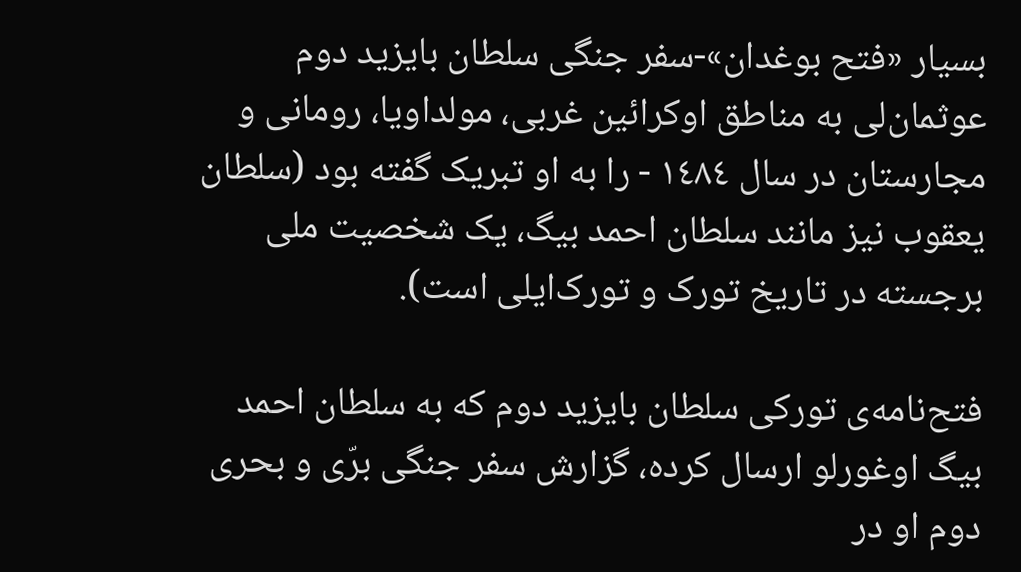بسیار «فتح بوغدان»-سفر جنگی سلطان بایزید دوم عوثمان‌‌لی به مناطق اوکرائین غربی، مولداویا، رومانی و مجارستان در سال ١٤٨٤ - را به‌ او تبریک گفته‌ بود (سلطان یعقوب نیز مانند سلطان احمد بیگ، یک شخصیت ملی برجسته در تاریخ تورک و تورک‌ایلی است).

فتح‌نامه‌ی تورکی سلطان بایزید دوم که به‌ سلطان احمد بیگ اوغورلو ارسال کرده، گزارش سفر جنگی برّی و بحری دوم او در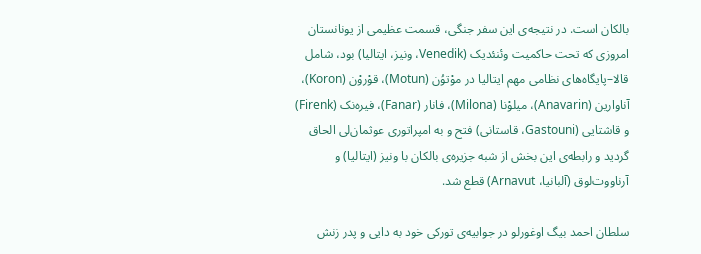بالکان است. در نتیجه‌ی این سفر جنگی، قسمت عظیمی از یونانستان امروزی که ‌تحت حاکمیت وئنئدیک (Venedik، ونیز، ایتالیا) بود، شامل قالا–پایگاه‌های نظامی مهم ایتالیا در موْتوُن (Motun)، قوْروْن (Koron)، آناوارین (Anavarin)، میلوْنا (Milona)، فانا‌ر (Fanar)، فیره‌نک (Firenk) و قاشتایی (Gastouni، قاستانی) فتح و به‌ امپراتوری عوثمان‌‌لی الحاق گردید و رابطه‌ی این بخش از شبه جزیره‌ی بالکان با ونیز (ایتالیا) و آرناووت‌لوق (آلبانیا، Arnavut) قطع شد.

سلطان احمد بیگ اوغورلو در جوابیه‌ی تورکی خود به‌ دایی و پدر زنش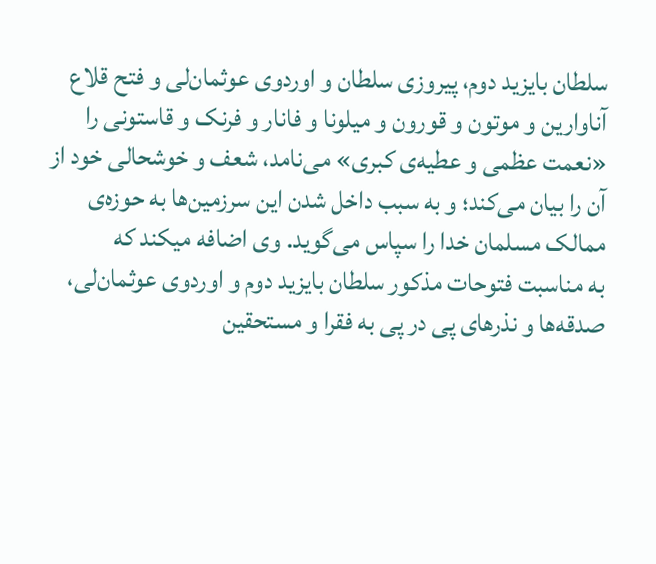سلطان بایزید دوم، پیروزی سلطان و اوردوی عوثمان‌‌لی و فتح قلاع آناوارین و موتون و قورون و میلونا و فانار و فرنک و قاستونی را «نعمت عظمی و عطیه‌ی کبری» می‌نامد، شعف و خوشحالی خود از آن را بیان می‌کند؛ و به‌ سبب داخل شدن این سرزمین‌ها به‌ حوزه‌ی ممالک مسلمان خدا را سپاس می‌گوید. وی اضافه‌ میکند که به ‌مناسبت فتوحات مذکور سلطان بایزید دوم و اوردوی عوثمان‌‌لی، صدقه‌ها و نذرهای پی در پی به ‌فقرا و مستحقین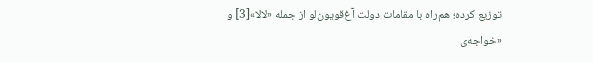توزیع کرده‌؛ هم‌راه ‌با مقامات دولت آغ‌قویون‌لو از جمله «لالا»[3] و «خواجه‌ی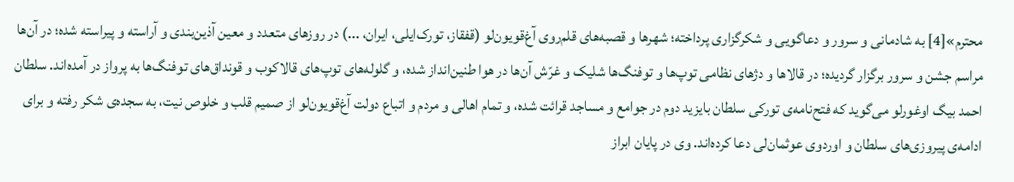محترم»[4] به ‌شادمانی و سرور و دعاگویی و شکرگزاری پرداخته؛ شهرها و قصبه‌های قلم‌روی آغ‌قویون‌لو (قفقاز، تورک‌ایلی، ایران، ...) در روزهای متعدد و معین آذین‌بندی و آراسته و پیراسته شده؛ در آن‌ها مراسم جشن و سرور برگزار گردیده؛ در قالاها و دژهای نظامی توپ‌ها و توفنگ‌ها شلیک و غرّش آن‌ها در هوا طنین‌انداز شده، و گلوله‌های توپ‌های قالاکوب و قونداق‌های توفنگ‌ها به ‌پرواز در آمده‌اند. سلطان احمد بیگ اوغورلو می‌گوید که فتح‌نامه‌ی تورکی سلطان بایزید دوم در جوامع و مساجد قرائت شده، و تمام اهالی و مردم و اتباع دولت آغ‌قویون‌لو از صمیم قلب و خلوص نیت، به‌ سجده‌ی ‌شکر رفته‌ و برای ادامه‌ی پیروزی‌های سلطان و اوردوی عوثمان‌‌لی دعا کرده‌اند. وی در پایان ابراز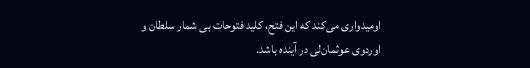اومیدواری می‌کند که ‌این فتح، کلید فتوحات بی شمار سلطان و اوردوی عوثمان‌‌لی در آینده ‌باشد.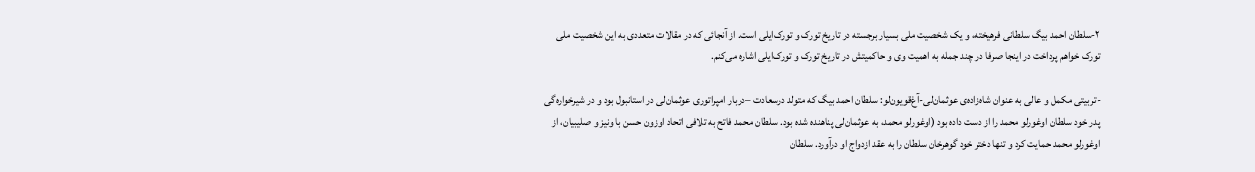٢-سلطان احمد بیگ سلطانی فرهیخته، و یک شخصیت ملی بسیار برجسته‌ در تاریخ تورک و تورک‌ایلی است. از آنجائی که ‌در مقالات متعددی به ‌این شخصیت ملی تورک خواهم پرداخت در اینجا صرفا در چند جمله ‌به‌ اهمیت وی و حاکمیتش در تاریخ تورک و تورک‌ایلی اشاره ‌می‌کنم.

-تربیتی مکمل و عالی به عنوان شاه‌زاده‌ی عوثمان‌‌لی-آغ‌قویون‌لو: سلطان احمد بیگ که متولد درسعادت –دربار امپراتوری عوثمان‌‌لی در استانبول بود و در شیرخواره‌گی پدر خود سلطان اوغورلو محمد را از دست داده بود (اوغورلو محمد، به عوثمان‌‌لی پناهنده شده بود. سلطان محمد فاتح به ‌تلافی اتحاد اوزون ‌حسن با ونیز و صلیبیان، از اوغورلو محمد حمایت کرد و تنها دختر خود گوهرخان ‌سلطان را به ‌عقد ازدواج او درآورد. سلطان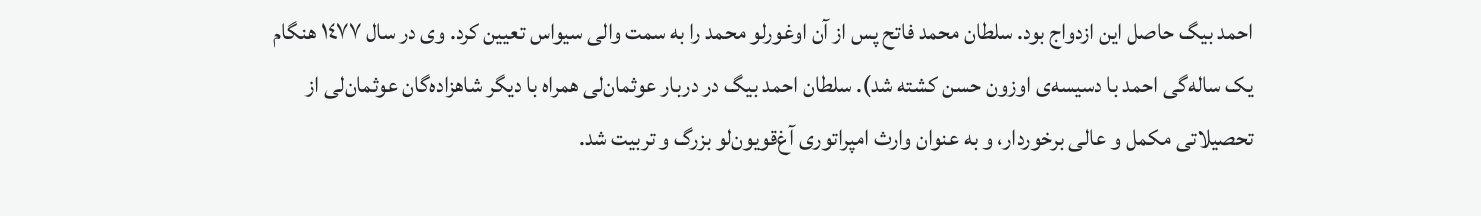احمد بیگ حاصل این ازدواج بود. سلطان محمد فاتح پس از آن اوغورلو محمد را به ‌سمت والی سیواس تعیین کرد. وی ‌در سال ١٤٧٧ هنگام یک ساله‌گی احمد با دسیسه‌ی اوزون حسن کشته‌ شد). سلطان احمد بیگ در دربار عوثمان‌‌لی همراه با دیگر شاهزاده‌گان عوثمان‌‌لی از تحصیلاتی مکمل و عالی برخوردار، و به‌ عنوان وارث امپراتوری آغ‌قویون‌لو بزرگ و تربیت شد.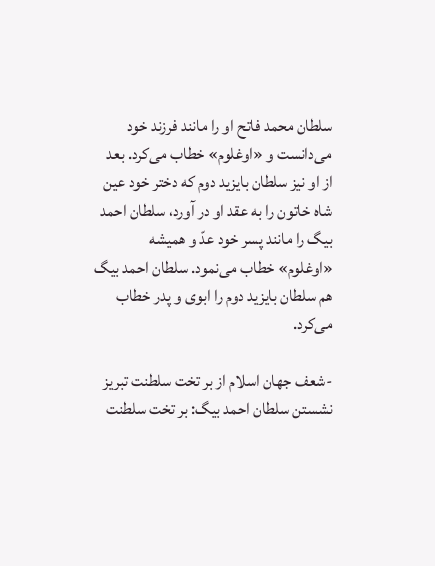سلطان محمد فاتح او را مانند فرزند خود می‌دانست و «اوغلوم» خطاب می‌کرد. بعد از او نیز سلطان بایزید دوم که دختر خود عین شاه خاتون را به عقد او در آورد، سلطان احمد بیگ را مانند پسر خود عدّ و همیشه «اوغلوم» خطاب می‌نمود. سلطان احمد بیگ هم سلطان بایزید دوم را ابوی و پدر خطاب می‌کرد.

-شعف جهان اسلام از بر تخت سلطنت تبریز نشستن سلطان احمد بیگ: بر تخت سلطنت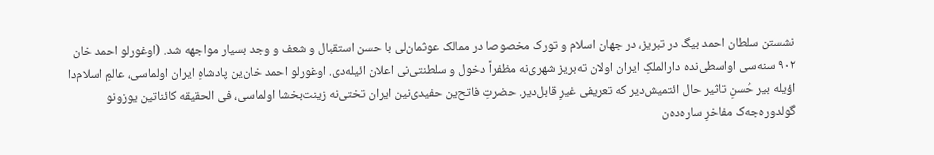نشستن سلطان احمد بیگ در تبریز، در جهان اسلام و تورک مخصوصا در ممالک عوثمان‌‌لی با حسن استقبال و شعف و وجد بسیار مواجهه ‌شد. (اوغورلو احمد خان ٩٠٢ سنه‌سی اواسطی‌نده ‌دارالملکِ ایران اولان ته‌بریز شهری‌نه ‌مظفراً دخول و سلطنتی‌نی اعلان ائیله‌دی. اوغورلو احمد خان‌ین پادشاهِ ‌ایران اولماسی، عالمِ اسلام‌دا اؤیله ‌بیر حُسنِ تاثیر حال ائتمیش‌دیر که ‌تعریفی غیرِ قابل‌دیر. حضرتِ فاتح‌ین حفیدی‌نین ایران تختی‌نه ‌زینت‌بخشا اولماسی، فی الحقیقه ‌کائناتین یوزونو گولدوره‌جه‌ک مفاخرِ ساره‌ده‌ن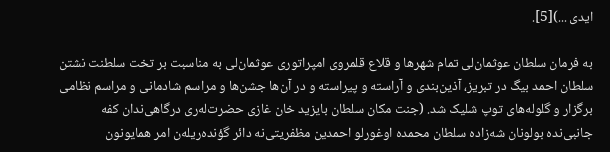ایدی ...)[5].

به فرمان سلطان عوثمان‌‌لی تمام شهرها و قلاع قلمروی امپراتوری عوثمان‌‌لی به مناسبت بر تخت سلطنت نشتن سلطان احمد بیگ در تبریز، آذین‌بندی و آراسته و پیراسته و در آن‌ها جشن‌ها و مراسم شادمانی و مراسم نظامی برگزار و گلوله‌های توپ شلیک شد. (جنت مکان سلطان بایزید خان غازی حضرت‌له‌ری درگاهی‌ندان کفه‌ جانبی‌نده ‌بولونان شه‌زاده‌ سلطان محمده ‌اوغورلو احمدین مظفریتی‌نه‌ دائر گؤنده‌ریله‌ن امر همایونون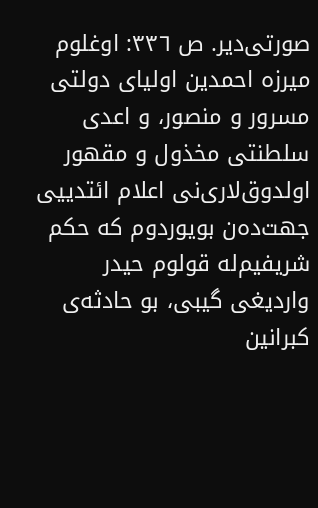صورتی‌دیر. ص ٣٣٦: اوغلوم میرزه احمدین اولیای دولتی مسرور و منصور، و اعدی سلطنتی مخذول و مقهور اولدوق‌لاری‌نی اعلام ائتدییی جهت‌ده‌ن بویوردوم که‌ حکم شریفیم‌له‌ قولوم حیدر واردیغی گیبی، بو حادثه‌ی کبرانین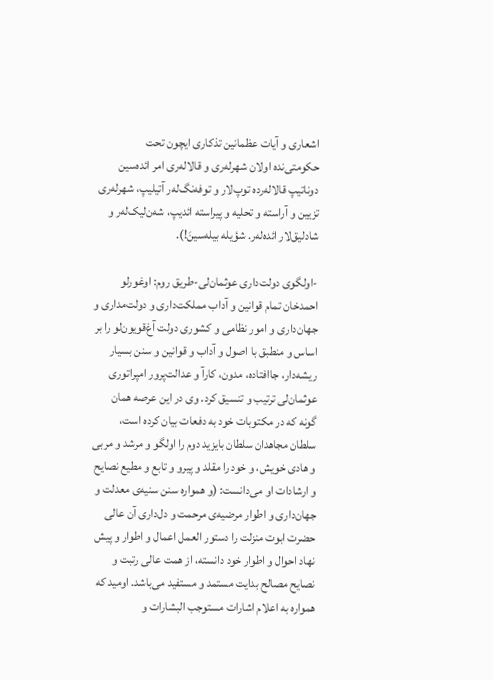اشعاری و آیات عظمانین تذکاری ایچون تحت حکومتی‌نده ‌اولان شهرله‌ری و قالاله‌ری امر ائده‌سین دوناتیپ قالاله‌رده ‌توپ‌لار و توفه‌نگ‌له‌ر آتیلیپ، شهرله‌ری تزیین و آراسته‌ و تحلیه ‌و پیراسته ‌ائدیپ، شه‌ن‌لیک‌له‌ر و شادلیق‌لار ائده‌له‌ر. شؤیله ‌بیله‌سینَ!).

-اولگوی دولت‌داری عوثمان‌‌لی-طریق روم: اوغورلو احمدخان تمام قوانین و آداب مملکت‌داری و دولت‌مداری و جهان‌داری و امور نظامی و کشوری دولت آغ‌قویون‌لو را بر اساس و منطبق با اصول و آداب و قوانین و سنن بسیار ریشه‌دار، جاافتاده، مدون، کارآ و عدالت‌پرور امپراتوری عوثمان‌‌لی ترتیب و تنسیق کرد. وی در این عرصه همان گونه که در مکتوبات خود به دفعات بیان کرده است، سلطان مجاهدان سلطان بایزید دوم را اولگو و مرشد و مربی و هادی خویش، و خود را مقلد و پیرو و تابع و مطیع نصایح و ارشادات او می‌دانست: (و همواره‌ سنن سنیه‌ی معدلت و جهان‌داری و اطوار مرضیه‌ی مرحمت و دل‌داری آن عالی حضرت ابوت منزلت را دستور العمل اعمال و اطوار و پیش نهاد احوال و اطوار خود دانسته‌، از همت عالی رتبت و نصایح مصالح بدایت مستمد و مستفید می‌باشد. اومید که‌ همواره‌ به ‌اعلام اشارات مستوجب البشارات و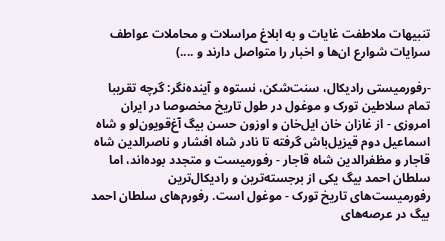تنبیهات ملاطفت غایات و به ‌ابلاغ مراسلات و محاملات عواطف سرایات شوارع ان‌ها و اخبار را متواصل دارند و ....)

-رفورمیستی رادیکال، سنت‌شکن، نستوه و آینده‌نگر: گرچه تقریبا تمام سلاطین تورک و موغول در طول تاریخ مخصوصا در ایران امروزی - از غازان خان ایل‌خان و اوزون حسن بیگ آغ‌قویون‌لو و شاه اسماعیل دوم قیزیل‌باش گرفته تا نادر شاه افشار و ناصرالدین شاه قاجار و مظفرالدین شاه قاجار - رفورمیست و متجدد بوده‌اند، اما سلطان احمد بیگ یکی از برجسته‌ترین و رادیکال‌ترین رفورمیست‌های تاریخ تورک - موغول است. رفورم‌های سلطان احمد بیگ در عرصه‌های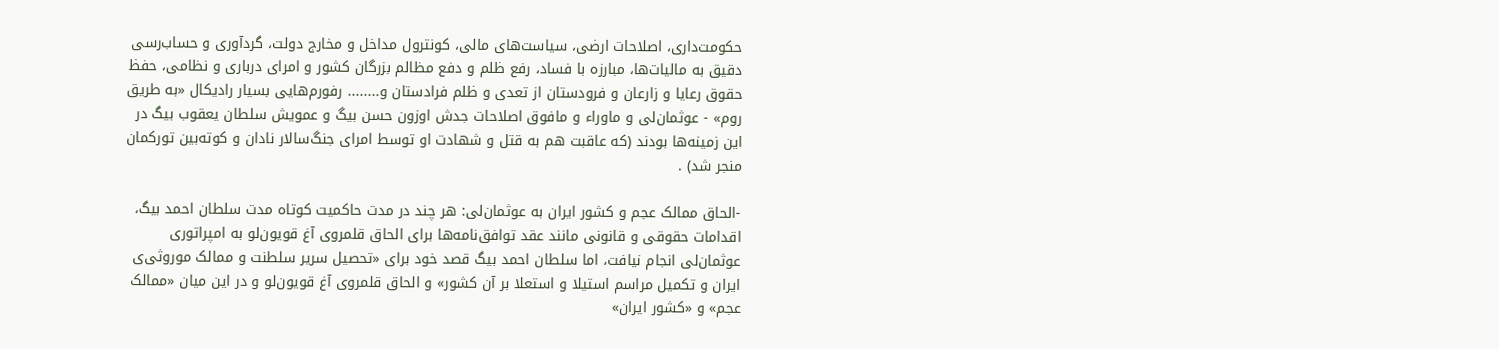حکومت‌داری، اصلاحات ارضی، سیاست‌های مالی، کونترول مداخل و مخارج دولت، گردآوری و حساب‌رسی دقیق به مالیات‌ها، مبارزه با فساد، رفع ظلم و دفع مظالم بزرگان کشور و امرای درباری و نظامی، حفظ حقوق رعایا و زارعان و فرودستان از تعدی و ظلم فرادستان و........ رفورم‌هایی بسیار رادیکال «به طریق روم» - عوثمان‌‌لی و ماوراء و مافوق اصلاحات جدش اوزون حسن بیگ و عمویش سلطان یعقوب بیگ در این زمینه‌ها بودند (که عاقبت هم به قتل و شهادت او توسط امرای جنگ‌سالار نادان و کوته‌بین تورکمان منجر شد) .

-الحاق ممالک عجم و کشور ایران به عوثمان‌‌لی: هر چند در مدت حاکمیت کوتاه ‌مدت سلطان احمد بیگ، اقدامات حقوقی و قانونی مانند عقد توافق‌نامه‌ها برای الحاق قلمروی آغ قویون‌لو به ‌امپراتوری عوثمان‌‌لی انجام نیافت، اما سلطان احمد بیگ قصد خود برای «تحصیل سریر سلطنت و ممالک موروثی‌ی ایران و تکمیل مراسم استیلا و استعلا بر آن کشور» و الحاق قلمروی آغ قویون‌لو و در این میان «ممالک عجم» و «کشور ایران»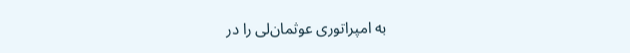به ‌امپراتوری عوثمان‌‌لی را در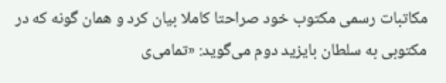مکاتبات رسمی مکتوب خود صراحتا کاملا بیان کرد و همان گونه که در مکتوبی به سلطان بایزید دوم می‌گوید: «تمامی‌ی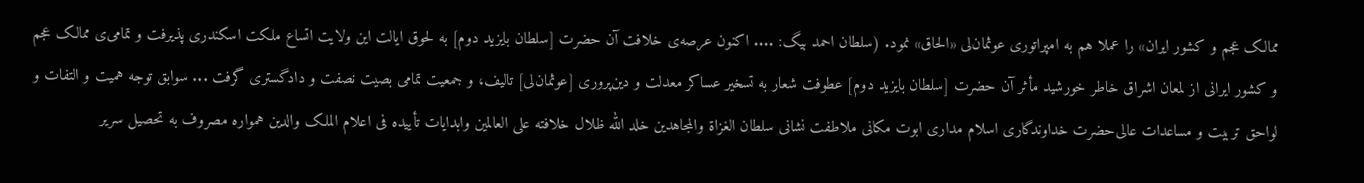ممالک عجم و کشور ایران» را عملا هم به امپراتوری عوثمان‌‌لی «الحاق» نمود. (سلطان احمد بیگ: .... اکنون عرصه‌ی خلافت آن حضرت [سلطان بایزید دوم] به لحوق ایالت این ولایت اتساع ملکت اسکندری پذیرفت و تمامی‌ی ممالک عجم و کشور ایرانی از لمعان اشراق خاطر خورشید مأثر آن حضرت [سلطان بایزید دوم] عطوفت شعار به ‌تسخیر عساکر معدلت و دین‌پروری [عوثمان‌‌لی] تالیف، و جمعیت تمامی بصیت نصفت و دادگستری گرفت ... سوابق توجه‌ همیت و التفات و لواحق تربیت و مساعدات عالی‌حضرت خداوندگاری اسلام مداری ابوت مکانی ملاطفت نشانی سلطان الغزاة والمجاهدین خلد الله‌ ظلال خلافته‌ علی العالمین وابدایات تأییده ‌فی اعلام الملک والدین همواره‌ مصروف به‌ تحصیل سریر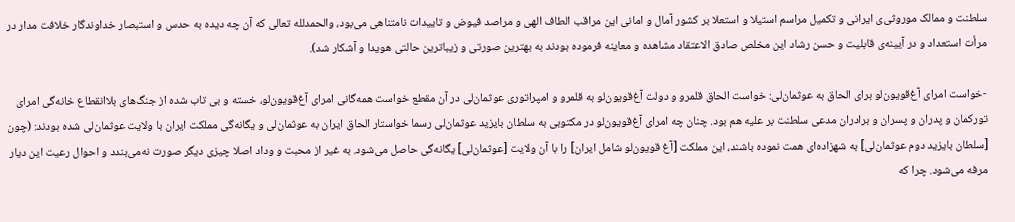سلطنت و ممالک موروثی‌ی ایرانی و تکمیل مراسم استیلا و استعلا بر کشور آمال و امانی این مراقب الطاف الهی و مراصد فیوض و تاییدات نامتناهی می‌بود، والحمدلله ‌تعالی که ‌آن چه‌ دیده ‌به حدس و استبصار خداوندگار خلافت مدار در مرأت استعداد و در آیینه‌ی قابلیت و حسن رشاد این مخلص صادق الاعتقاد مشاهده ‌و معاینه ‌فرموده ‌بودند به ‌بهترین صورتی و زیباترین حالتی هویدا و آشکار شد).

-خواست امرای آغ‌قویون‌لو برای الحاق به عوثمان‌‌لی: خواست الحاق قلمرو و دولت آغ‌قویون‌لو به قلمرو و امپراتوری عوثمان‌‌لی در آن مقطع خواست همه‌گانی امرای آغ‌قویون‌لو، خسته و بی تاب شده از جنگ‌های بلاانقطاع خانه‌گی امرای تورکمان و پدران و پسران و برادران مدعی سلطنت بر علیه هم بود. چنان چه امرای آغ‌قویون‌لو در مکتوبی به سلطان بایزید عوثمان‌‌لی رسما خواستار الحاق ایران به عوثمان‌‌لی و یگانه‌گی مملکت ایران با ولایت عوثمان‌‌لی شده بودند: (چون [سلطان بایزید دوم عوثمان‌‌لی] به‌ شهزاده‌ای همت نموده ‌باشند، این مملکت [آغ قویون‌لو شامل ایران] را با آن ولایت [عوثمان‌‌لی] یگانه‌گی حاصل می‌شود. به‌ غیر از محبت و وداد اصلا چیزی دیگر صورت نه‌می‌بندد و احوال رعیت این دیار مرفه ‌می‌شود. چرا که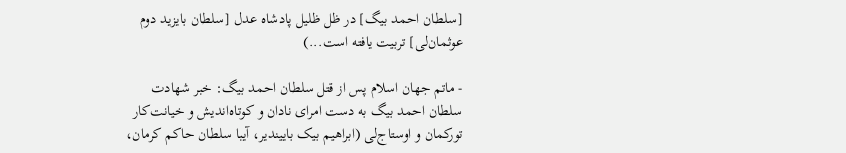[سلطان احمد بیگ] در ظل ظلیل پادشاه‌ عدل [سلطان بایزید دوم عوثمان‌‌لی] تربیت یافته‌ است...)

- ماتم جهان اسلام پس از قتل سلطان احمد بیگ: خبر شهادت سلطان احمد بیگ به دست امرای نادان و کوتاه‌اندیش و خیانت‌کار تورکمان و اوستاج‌لی (ابراهیم بیک باییندیر، آیبا سلطان حاکم کرمان،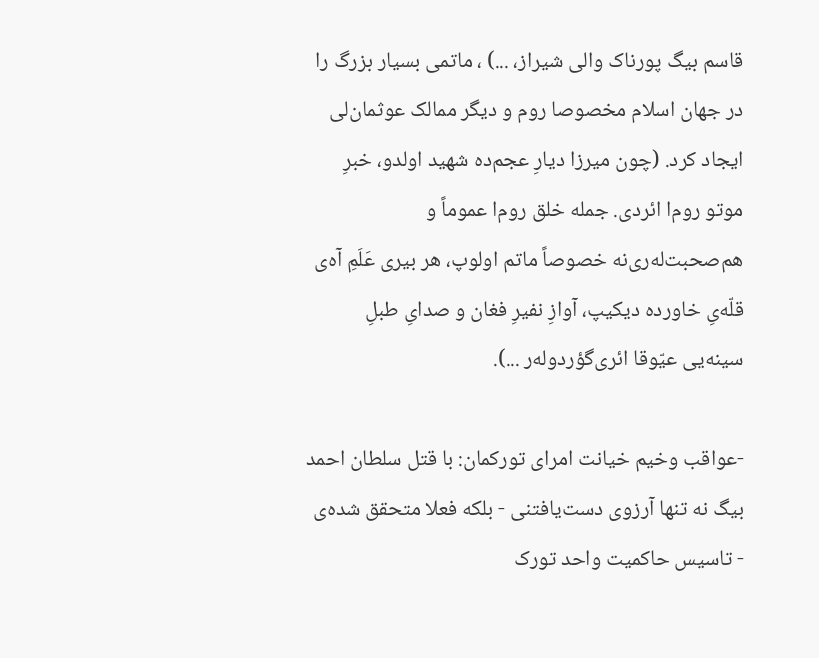قاسم بیگ پورناک والی شیراز، ...) ، ماتمی بسیار بزرگ را در جهان اسلام مخصوصا روم و دیگر ممالک عوثمان‌‌لی ایجاد کرد. (چون میرزا دیارِ عجم‌ده ‌شهید اولدو، خبرِ موتو روم‌ا ائردی. جمله‌ خلق روم‌ا عموماً و هم‌صحبت‌له‌ری‌نه ‌خصوصاً ماتم اولوپ، هر بیری عَلَمِ آه‌ی قلّه‌یِ خاورده‌ دیکیپ، آوازِ نفیرِ فغان و صدایِ طبلِ سینه‌یی عیّوقا ائری‌گؤردوله‌ر ...).

-عواقب وخیم خیانت امرای تورکمان: با قتل سلطان احمد بیگ نه تنها آرزوی دست‌یافتنی - بلکه فعلا متحقق شده‌ی - تاسیس حاکمیت واحد تورک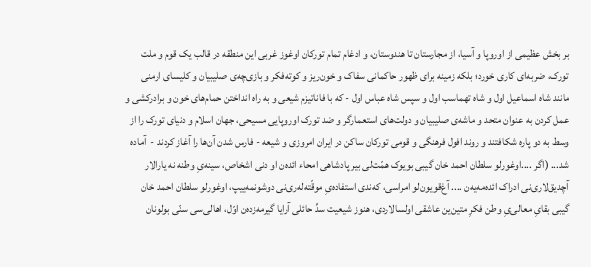بر بخش عظیمی از اوروپا و آسیا، از مجارستان تا هندوستان، و ادغام تمام تورکان اوغوز غربی این منطقه در قالب یک قوم و ملت تورک، ضربه‌ای کاری خورد؛ بلکه زمینه برای ظهور حاکمانی سفاک و خون‌ریز و کوته‌فکر و بازی‌چه‌ی صلیبیان و کلیسای ارمنی مانند شاه اسماعیل اول و شاه تهماسب اول و سپس شاه عباس اول - که با فاناتیزم شیعی و به راه انداختن حمام‌های خون و برادرکشی و عمل کردن به عنوان متحد و ماشه‌ی صلیبیان و دولت‌های استعمارگر و ضد تورک اوروپایی مسیحی، جهان اسلام و دنیای تورک را از وسط به دو پاره شکافتند و روند افول فرهنگی و قومی تورکان ساکن در ایران امروزی و شیعه - فارس شدن آن‌ها را آغاز کردند -  آماده شد... (اگر ....اوغورلو سلطان احمد خان گیبی بویوک همّت‌لی بیر پادشاهی امحاء ائده‌ن او دنی اشخاص، سینه‌یِ وطنه ‌نه ‌یارالار آچدیق‌لاری‌نی ادراک ائده‌مه‌یه‌ن .... آغ‌قویون‌لو امراسی، که‌ندی استفاده‌یِ موقّته‌له‌ری‌نی دوشونمه‌ییپ، اوغورلو سلطان احمد خان گیبی بقایِ معالی‌یِ وطن فکرِ متین‌ین عاشقی اولسالاردی، هنوز شیعیت سدِّ حائلی آرایا گیرمه‌زده‌ن اوّل، اهالی‌سی سنّی بولونان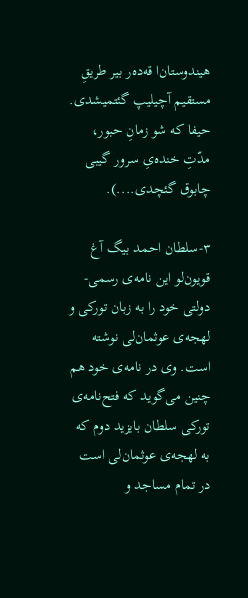هیندوستان‌ا قه‌ده‌ر بیر طریقِ مستقیم آچیلیپ گئتمیشدی. حیفا که ‌شو زمانِ حبور، مدّتِ خنده‌یِ سرور گیبی چابوق گئچدی....).

٣-سلطان احمد بیگ آغ قویون‌لو این نامه‌ی رسمی-دولتی خود را به زبان تورکی و لهجه‌ی عوثمان‌لی نوشته است. وی در نامه‌ی خود هم چنین می‌گوید که فتح‌نامه‌ی تورکی سلطان بایزید دوم که به لهجه‌ی عوثمان‌‌لی است در تمام مساجد و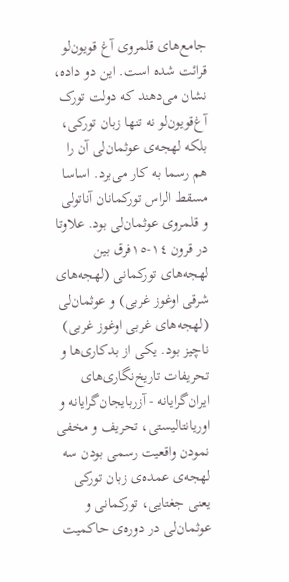جامع‌های قلمروی آغ قویون‌لو قرائت شده است. این دو داده،  نشان می‌دهند که دولت تورک آغ‌قویون‌لو نه تنها زبان تورکی، بلکه لهجه‌ی عوثمان‌‌لی آن را هم رسما به کار می‌برد. اساسا مسقط‌ الراس تورکمانان آناتولی و قلمروی عوثمان‌‌لی بود. علاوتا در قرون ١٤-١٥فرق بین لهجه‌های تورکمانی (لهجه‌های شرقی اوغوز غربی) و عوثمان‌‌لی (لهجه‌های غربی اوغوز غربی) ناچیز بود. یکی از بدکاری‌ها و تحریفات تاریخ‌نگاری‌های ایران‌گرایانه - آزربایجان‌گرایانه و اوریانتالیستی، تحریف و مخفی نمودن واقعیت رسمی بودن سه لهجه‌ی عمده‌ی زبان تورکی یعنی جغتایی، تورکمانی و عوثمان‌لی در دوره‌ی حاکمیت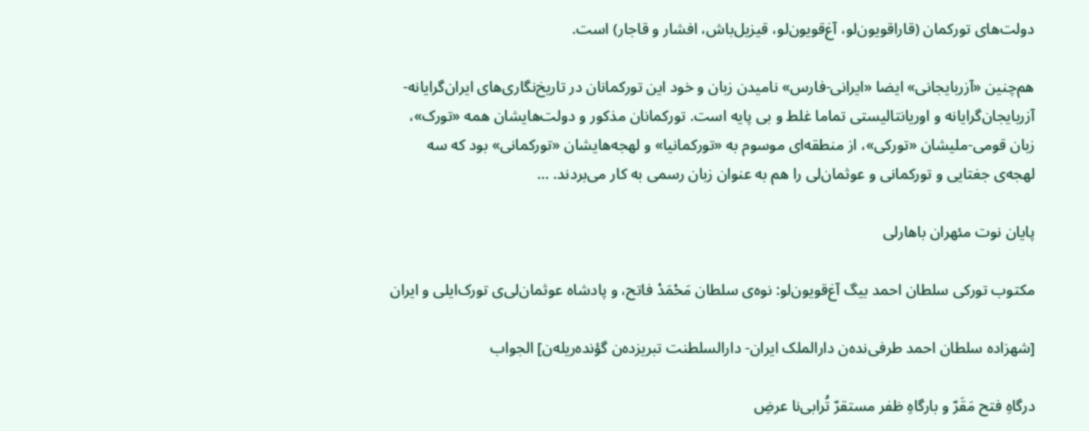دولت‌های تورکمان (قاراقویون‌لو، آغ‌قویون‌لو، قیزیل‌باش، افشار و قاجار) است.

هم‌چنین «آزربایجانی» ایضا «ایرانی-فارس» نامیدن زبان و خود این تورکمانان در تاریخ‌نگاری‌های ایران‌گرایانه-آزربایجان‌گرایانه و اوریانتالیستی تماما غلط و بی پایه است. تورکمانان مذکور و دولت‌هایشان همه «تورک»، زبان قومی-ملیشان «تورکی»، از منطقه‌ای موسوم به «تورکمانیا» و لهجه‌هایشان «تورکمانی» بود که سه لهجه‌ی جغتایی و تورکمانی و عوثمان‌‌لی را هم به عنوان زبان رسمی به کار می‌بردند. ...

پایان نوت مئهران باهارلی

مکتوب تورکی سلطان احمد بیگ آغ‌قویون‌لو: نوه‌ی سلطان مَحْمَدْ فاتح، و پادشاه‌ عوثمان‌‌لی‌ی تورک‌ایلی و ایران

[شهزاده ‌سلطان احمد طرفی‌نده‌ن دارالملک ایران- دارالسلطنت تبریزده‌ن گؤنده‌ریله‌ن] الجواب

درگاه‌ِ فتح مَقَرّ و بارگاهِ ‌ظفر مستقرّ تُرابی‌نا عرضِ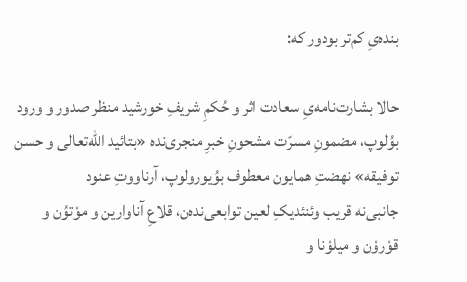بنده‌یِ کم‌تر بودور که:

حالا بشارت‌نامه‌یِ سعادت اثر و حُکمِ شریفِ خورشید منظر صدور و ورود بوُلوپ، مضمونِ مسرّت مشحونِ خبرِ منجری‌نده‌ «بتائید الله‌تعالی و حسن توفیقه» نهضتِ همایون معطوف بوُیورولوپ، آرناووتِ عنود جانبی‌نه ‌قریب وئنئدیکِ لعین توابعی‌نده‌ن، قلاعِ آناوارین و موْتوُن و قوْروْن و میلوْنا و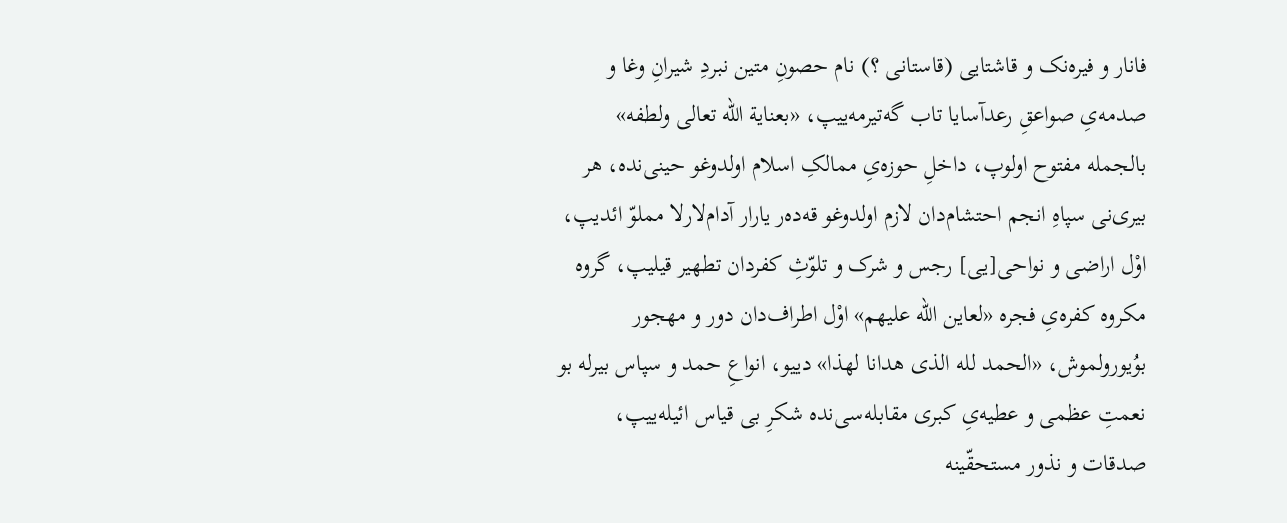فانا‌ر و فیره‌نک و قاشتایی (قاستانی ؟) نام حصونِ متین نبردِ شیرانِ وغا و صدمه‌یِ صواعقِ رعدآسایا تاب گه‌تیرمه‌ییپ، «بعنایة الله ‌تعالی ولطفه» بالجمله‌ مفتوح اولوپ، داخلِ حوزه‌یِ ممالکِ اسلام اولدوغو حینی‌نده، هر بیری‌نی سپاه‌ِ انجم احتشام‌دان لازم اولدوغو قه‌ده‌ر یارار آدام‌لارلا مملوّ ائدیپ، اوْل اراضی و نواحی[یی] رجس و شرک و تلوّثِ کفردان تطهیر قیلیپ، گروه‌ مکروه ‌کفره‌یِ فجره «لعاین الله ‌علیهم» اوْل اطراف‌دان دور و مهجور بوُیورولموش، «الحمد لله ‌الذی هدانا لهذا» دییو، انواعِ حمد و سپاس بیرله‌ بو نعمتِ عظمی و عطیه‌یِ کبری مقابله‌سی‌نده ‌شکرِ بی قیاس ائیله‌ییپ، صدقات و نذور مستحقّینه‌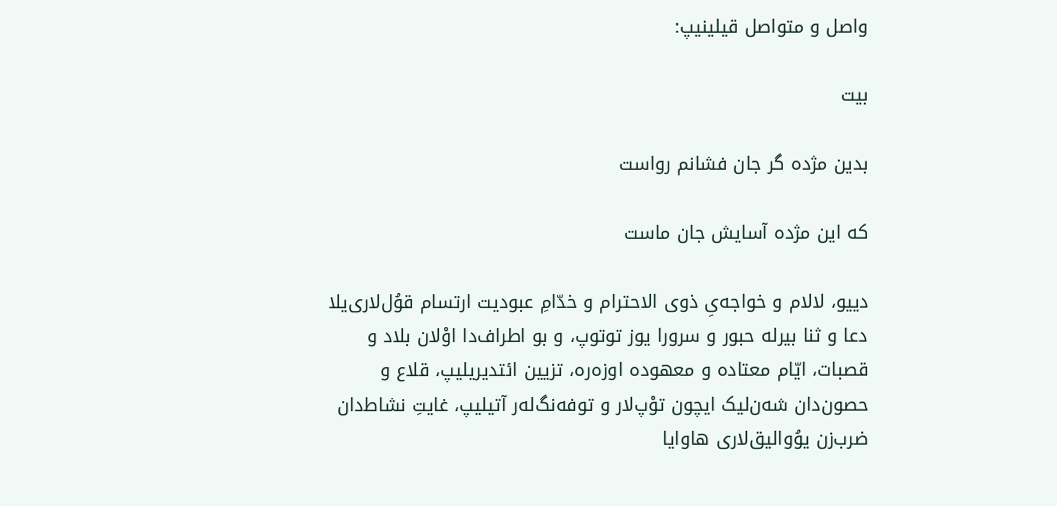واصل و متواصل قیلینیپ:

بیت

بدین مژده‌ گر جان فشانم رواست

که‌ این مژده ‌آسایش جان ماست

دییو، لالام و خواجه‌یِ ذوی الاحترام و خدّامِ عبودیت ارتسام قوُل‌لاری‌یلا دعا و ثنا بیرله‌ حبور و سرورا یوز توتوپ، و بو اطراف‌دا اوْلان بلاد و قصبات، ایّام معتاده ‌و معهوده ‌اوزه‌ره، تزیین ائتدیریلیپ، قلاع و حصون‌دان شه‌ن‌لیک ایچون توْپ‌لار و توفه‌نگ‌له‌ر آتیلیپ، غایتِ نشاط‌دان ضرب‌زن یوُوالیق‌لاری هاوایا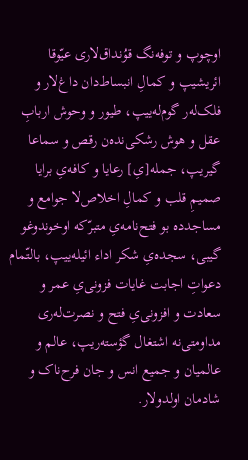اوچوپ و توفه‌نگ قوُنداق‌لاری عیّوقا ائریشیپ و کمالِ انبساط‌دان داغ‌لار و فلک‌له‌ر گوم‌له‌ییپ، طیور و وحوش اربابِ عقل و هوش رشکی‌نده‌ن رقص و سماعا گیریپ، جمله[یِ] رعایا و کافه‌یِ برایا صمیمِ قلب و کمالِ اخلاص‌لا جوامع و مساجدده ‌بو فتح‌نامه‌یِ متبرّکه ‌اوخوندوغو گیبی، سجده‌یِ شکر اداء ائیله‌ییپ، بالتّمام دعواتِ اجابت غایات فزونی‌یِ عمر و سعادت و افزونی‌یِ فتح و نصرت‌له‌ری مداومتی‌نه ‌اشتغال گؤسته‌ریپ، عالم و عالمیان و جمیع انس و جان فرح‌ناک و شادمان اولدولار.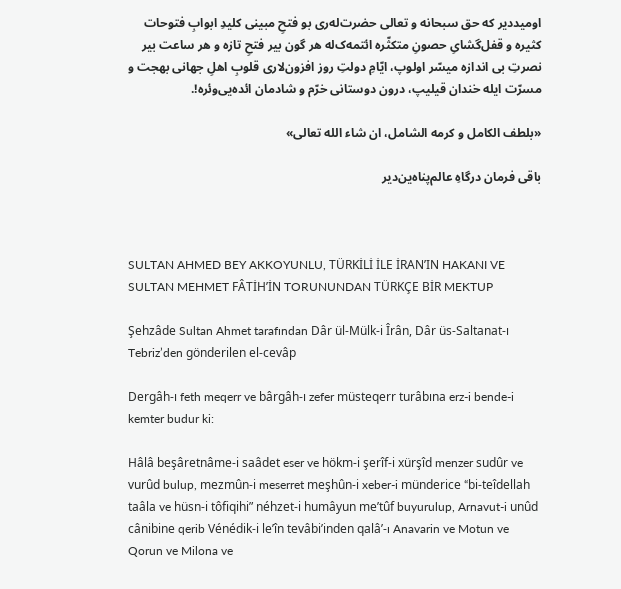اومیددیر که‌ حق سبحانه ‌و تعالی حضرت‌له‌ری بو فتحِ مبینی کلیدِ ابوابِ فتوحات کثیره‌ و قفل‌گشایِ حصونِ متکثّره‌ ائتمه‌ک‌له ‌هر گون بیر فتحِ تازه ‌و هر ساعت بیر نصرتِ بی اندازه‌ میسّر اولوپ، ایّامِ دولتِ روز افزون‌لاری قلوبِ اهلِ جهانی بهجت و مسرّت ایله ‌خندان قیلیپ، درون دوستانی خرّم و شادمان ائده‌یی‌وئره!.

«بلطف الکامل و کرمه‌ الشامل، ان شاء الله‌ تعالی»

باقی فرمان درگاهِ ‌عالم‌پناه‌ین‌دیر



SULTAN AHMED BEY AKKOYUNLU, TÜRKİLİ İLE İRAN’IN HAKANI VE SULTAN MEHMET FÂTİH’İN TORUNUNDAN TÜRKÇE BİR MEKTUP

Şehzâde Sultan Ahmet tarafından Dâr ül-Mülk-i Îrân, Dâr üs-Saltanat-ı Tebriz’den gönderilen el-cevâp

Dergâh-ı feth meqerr ve bârgâh-ı zefer müsteqerr turâbına erz-i bende-i kemter budur ki:

Hâlâ beşâretnâme-i saâdet eser ve hökm-i şerîf-i xürşîd menzer sudûr ve vurûd bulup, mezmûn-i meserret meşhûn-i xeber-i münderice “bi-teîdellah taâla ve hüsn-i tôfiqihi” néhzet-i humâyun me’tûf buyurulup, Arnavut-i unûd cânibine qerib Vénédik-i le’în tevâbi’inden qalâ’-ı Anavarin ve Motun ve Qorun ve Milona ve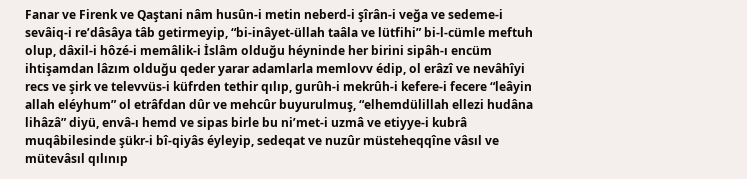Fanar ve Firenk ve Qaştani nâm husûn-i metin neberd-i şîrân-i veğa ve sedeme-i sevâiq-i re’dâsâya tâb getirmeyip, “bi-inâyet-üllah taâla ve lütfihi” bi-l-cümle meftuh olup, dâxil-i hôzé-i memâlik-i İslâm olduğu héyninde her birini sipâh-ı encüm ihtişamdan lâzım olduğu qeder yarar adamlarla memlovv édip, ol erâzî ve nevâhîyi recs ve şirk ve televvüs-i küfrden tethir qılıp, gurûh-i mekrûh-i kefere-i fecere “leâyin allah eléyhum” ol etrâfdan dûr ve mehcûr buyurulmuş, “elhemdülillah ellezi hudâna lihâzâ” diyü, envâ-ı hemd ve sipas birle bu ni’met-i uzmâ ve etiyye-i kubrâ muqâbilesinde şükr-i bî-qiyâs éyleyip, sedeqat ve nuzûr müsteheqqîne vâsıl ve mütevâsıl qılınıp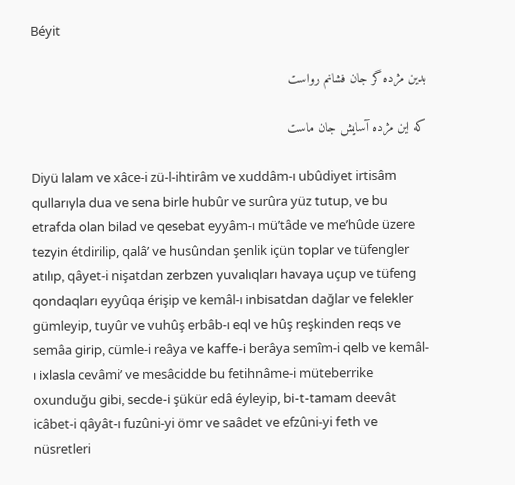Béyit

بدین مژده‌ گر جان فشانم رواست

که‌ این مژده ‌آسایش جان ماست

Diyü lalam ve xâce-i zü-l-ihtirâm ve xuddâm-ı ubûdiyet irtisâm qullarıyla dua ve sena birle hubûr ve surûra yüz tutup, ve bu etrafda olan bilad ve qesebat eyyâm-ı mü’tâde ve me’hûde üzere tezyin étdirilip, qalâ’ ve husûndan şenlik içün toplar ve tüfengler atılıp, qâyet-i nişatdan zerbzen yuvalıqları havaya uçup ve tüfeng qondaqları eyyûqa érişip ve kemâl-ı inbisatdan dağlar ve felekler gümleyip, tuyûr ve vuhûş erbâb-ı eql ve hûş reşkinden reqs ve semâa girip, cümle-i reâya ve kaffe-i berâya semîm-i qelb ve kemâl-ı ixlasla cevâmi’ ve mesâcidde bu fetihnâme-i müteberrike oxunduğu gibi, secde-i şükür edâ éyleyip, bi-t-tamam deevât icâbet-i qâyât-ı fuzûni-yi ömr ve saâdet ve efzûni-yi feth ve nüsretleri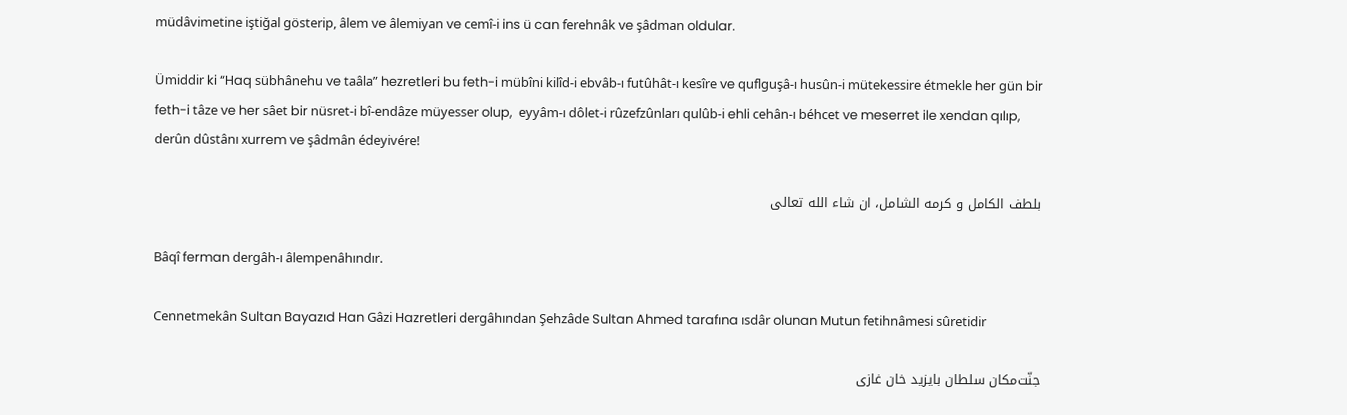müdâvimetine iştiğal gösterip, âlem ve âlemiyan ve cemî-i ins ü can ferehnâk ve şâdman oldular.

Ümiddir ki “Haq sübhânehu ve taâla” hezretleri bu feth-i mübîni kilîd-i ebvâb-ı futûhât-ı kesîre ve quflguşâ-ı husûn-i mütekessire étmekle her gün bir feth-i tâze ve her sâet bir nüsret-i bî-endâze müyesser olup,  eyyâm-ı dôlet-i rûzefzûnları qulûb-i ehli cehân-ı béhcet ve meserret ile xendan qılıp, derûn dûstânı xurrem ve şâdmân édeyivére!

بلطف الکامل و کرمه‌ الشامل، ان شاء الله‌ تعالی

Bâqî ferman dergâh-ı âlempenâhındır.

Cennetmekân Sultan Bayazıd Han Gâzi Hazretleri dergâhından Şehzâde Sultan Ahmed tarafına ısdâr olunan Mutun fetihnâmesi sûretidir

جنّت‌مکان سلطان بایزید خان غازی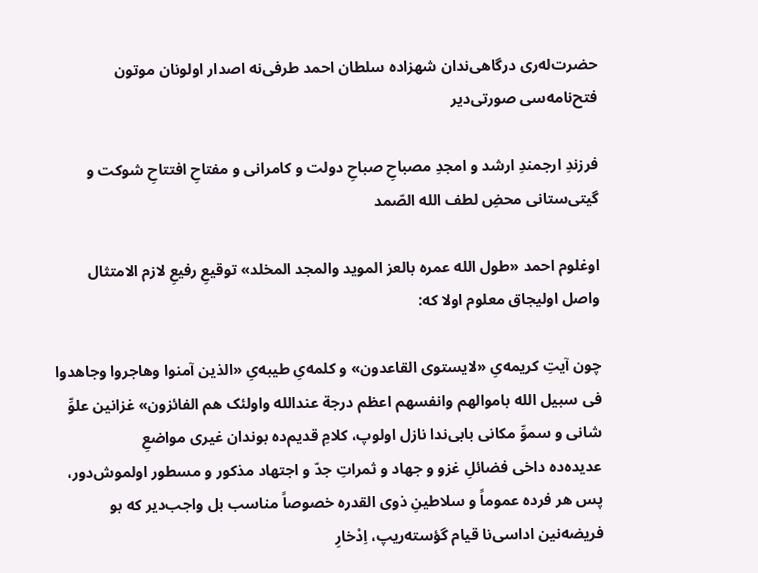حضرت‌له‌ری درگاهی‌ندان شهزاده‌ سلطان احمد طرفی‌نه ‌اصدار اولونان موتون فتح‌نامه‌سی صورتی‌دیر

فرزندِ ارجمندِ ارشد و امجدِ مصباحِ صباحِ دولت و کامرانی و مفتاحِ افتتاحِ شوکت و گیتی‌ستانی محضِ لطف الله ‌الصّمد

اوغلوم احمد «طول الله ‌عمره ‌بالعز الموید والمجد المخلد» توقیعِ رفیعِ لازم الامتثال واصل اولیجاق معلوم اولا که:

چون آیتِ کریمه‌یِ «لایستوی القاعدون» و کلمه‌یِ طیبه‌یِ «الذین آمنوا وهاجروا وجاهدوا فی سبیل الله ‌باموالهم وانفسهم اعظم درجة عندالله ‌واولئک هم الفائزون» غزانین علوِّ شانی و سموِّ مکانی بابی‌ندا نازل اولوپ، کلامِ قدیم‌ده‌ بوندان غیری مواضعِ عدیده‌ده ‌داخی فضائلِ غزو و جهاد و ثمراتِ جدّ و اجتهاد مذکور و مسطور اولموش‌دور، پس هر فرده‌ عموماً و سلاطینِ ذوی القدره ‌خصوصاً مناسب بل واجب‌دیر که‌ بو فریضه‌نین اداسی‌نا قیام گؤسته‌ریپ، اِدْخارِ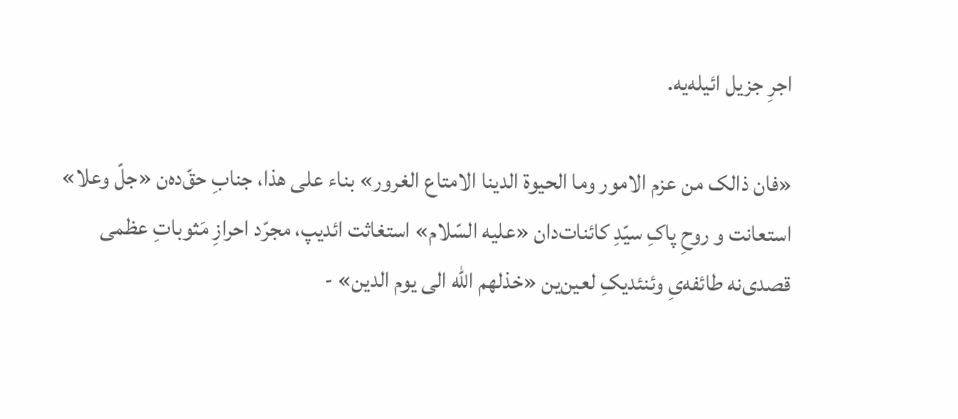اجرِ جزیل ائیله‌یه.

«فان ذالک من عزم الامور وما الحیوة الدینا الامتاع الغرور» بناء علی هذا، جنابِ حقّ‌ده‌ن «جلّ وعلا» استعانت و روحِ پاکِ سیّدِ کائنات‌دان «علیه ‌السّلام» استغاثت ائدیپ، مجرّد احرازِ مَثوباتِ عظمی قصدی‌نه ‌طائفه‌یِ وئنئدیکِ لعین‌ین «خذلهم الله ‌الی یوم الدین» -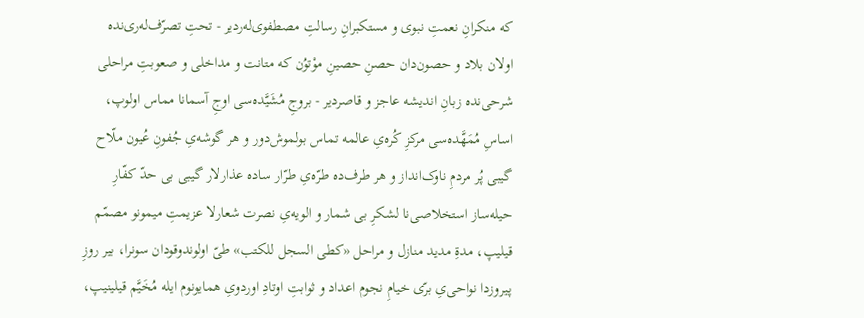که ‌منکرانِ نعمتِ نبوی و مستکبرانِ رسالتِ مصطفوی‌له‌ردیر - تحتِ تصرّف‌له‌ری‌نده‌ اولان بلاد و حصون‌دان حصنِ حصینِ موْتوُن که ‌متانت و مداخلی و صعوبتِ مراحلی شرحی‌نده‌ زبانِ اندیشه‌ عاجز و قاصردیر - بروجِ مُشَیَّده‌سی اوجِ آسمانا مماس اولوپ، اساسِ مُمَهَّده‌سی مرکزِ کُره‌یِ عالمه ‌تماس بولموش‌دور و هر گوشه‌یِ جُفونِ عُیون ملّاح گیبی پُر مردمِ ناوک‌انداز و هر طرف‌ده‌ طرّه‌یِ طرّار ساده‌ عذارلار گیبی بی حدّ کفّارِ حیله‌ساز استخلاصی‌نا لشکرِ بی شمار و الویه‌یِ نصرت شعارلا عزیمتِ میمونو مصمّم قیلیپ، مدةِ مدید منازل و مراحل «کطی السجل للکتب» طیّ اولوندوقودان سونرا، بیر روزِ پیروزدا نواحی‌یِ برّی خیامِ نجوم اعداد و ثوابتِ اوتادِ اوردویِ همایونوم ایله ‌مُخَیَّم قیلینیپ،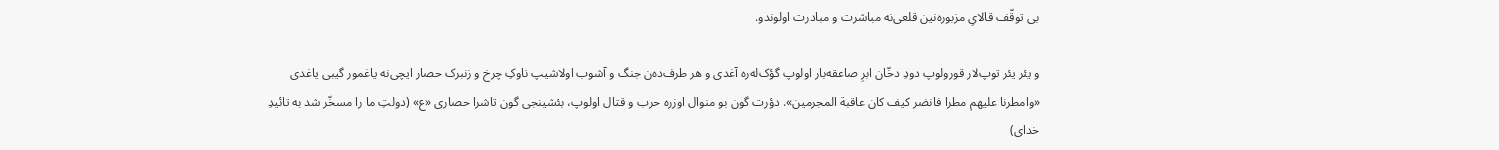بی توقّف قالایِ مزبوره‌نین قلعی‌نه‌ مباشرت و مبادرت اولوندو.

و یئر یئر توپ‌لار قورولوپ دودِ دخّان ابرِ صاعقه‌بار اولوپ گؤک‌له‌ره ‌آغدی و هر طرف‌ده‌ن جنگ و آشوب اولاشیپ ناوکِ چرخ و زنبرک حصار ایچی‌نه ‌یاغمور گیبی یاغدی «وامطرنا علیهم مطرا فانضر کیف کان عاقبة المجرمین». دؤرت گون بو منوال اوزره ‌حرب و قتال اولوپ، بئشینجی گون تاشرا حصاری «ع» (دولتِ ما را مسخّر شد به‌ تائیدِ خدای)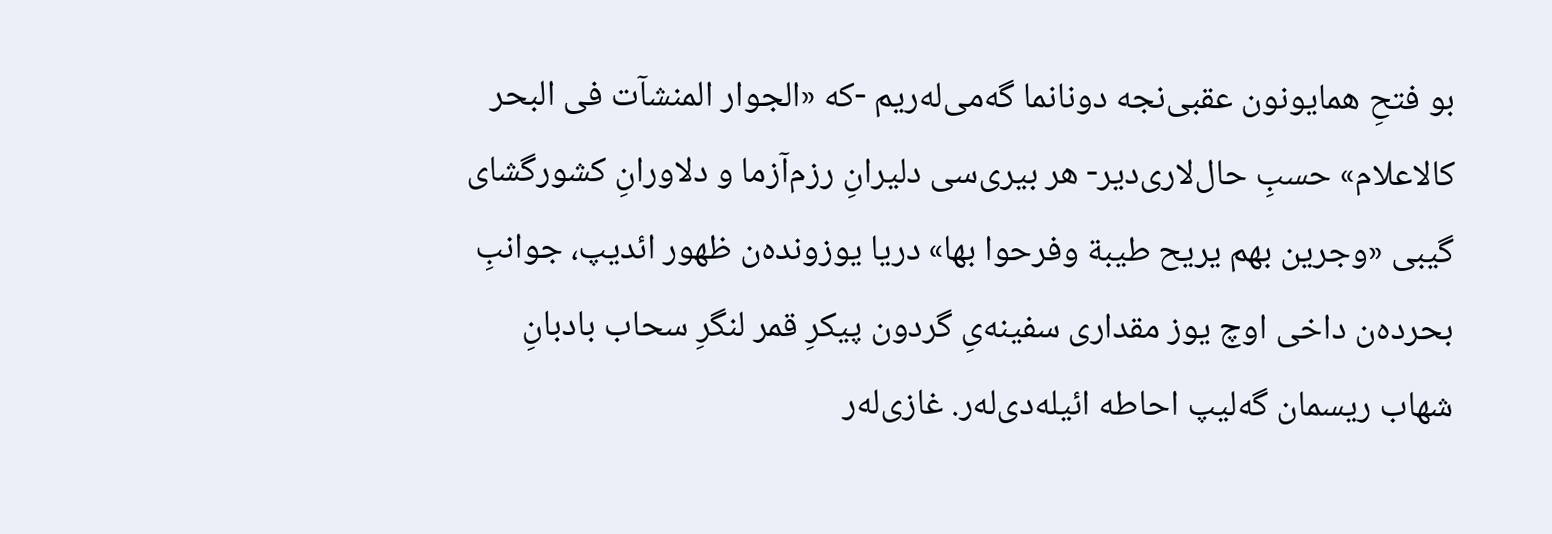بو فتحِ همایونون عقبی‌نجه ‌دونانما گه‌می‌له‌ریم -که‌ «الجوار المنشآت فی البحر کالاعلام» حسبِ حال‌لاری‌دیر- هر بیری‌سی دلیرانِ رزم‌آزما و دلاورانِ کشورگشای گیبی «وجرین بهم یریح طیبة وفرحوا بها» دریا یوزونده‌ن ظهور ائدیپ، جوانبِ بحرده‌ن داخی اوچ یوز مقداری سفینه‌یِ گردون پیکرِ قمر لنگرِ سحاب بادبانِ شهاب ریسمان گه‌لیپ احاطه ‌ائیله‌دی‌له‌ر. غازی‌له‌ر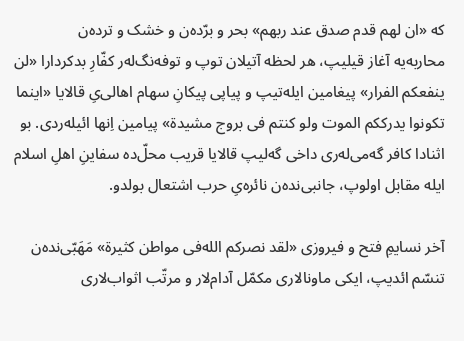که‌ «ان لهم قدم صدق عند ربهم» بحر و برّده‌ن و خشک و ترده‌ن محاربه‌یه ‌آغاز قیلیپ، هر لحظه ‌آتیلان توپ و توفه‌نگ‌له‌ر کفّارِ بدکردارا «لن ینفعکم الفرار» پیغامین ایله‌تیپ و پیاپی پیکانِ سهام اهالی‌یِ قالایا‌ «اینما تکونوا یدرککم الموت ولو کنتم فی بروج مشیدة» پیامین اِنها ائیله‌ردی. بو اثنادا کافر گه‌می‌له‌ری داخی گه‌لیپ قالایا‌ قریب محلّ‌ده‌ سفاینِ اهلِ اسلام ایله‌ مقابل اولوپ، جانبی‌نده‌ن نائره‌یِ حرب اشتعال بولدو.

آخر نسایمِ فتح و فیروزی «لقد نصرکم الله‌فی مواطن کثیرة» مَهَبّی‌نده‌ن تنسّم ائدیپ، ایکی ماونالاری مکمّل آدام‌لار و مرتّب اثواب‌لاری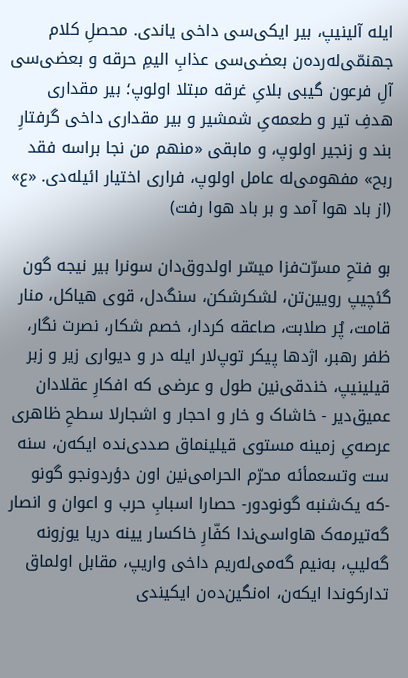ایله ‌آلینیپ، بیر ایکی‌سی داخی یاندی. محصلِ کلام جهنمّی‌له‌رده‌ن بعضی‌سی عذابِ الیمِ حرقه‌ و بعضی‌سی آلِ فرعون گیبی بلایِ غرقه ‌مبتلا اولوپ؛ بیر مقداری هدفِ تیر و طعمه‌یِ شمشیر و بیر مقداری داخی گرفتارِ بند و زنجیر اولوپ، و مابقی «منهم من نجا براسه ‌فقد ربح» مفهومی‌له‌ عامل اولوپ، فراری اختیار ائیله‌دی. «ع» (از باد هوا آمد و بر باد هوا رفت)

بو فتحِ مسرّت‌فزا میسّر اولدوق‌دان سونرا بیر نیجه‌ گون گئچیپ رویین‌تن، لشکرشکن، سنگ‌دل، قوی هیاکل، منار قامت، پُر صلابت، صاعقه ‌کردار، خصم شکار، نصرت نگار، ظفر رهبر، اژدها پیکر توپ‌لار ایله ‌در و دیواری زیر و زبر قیلینیپ، خندقی‌نین طول و عرضی که ‌افکارِ عقلادان عمیق‌دیر - خاشاک و خار و احجار و اشجارلا سطحِ ظاهری عرصه‌یِ زمینه ‌مستوی قیلینماق صددی‌نده ‌ایکه‌ن، سنه‌ ست وتسعمأئه‌ محرّم الحرامی‌نین اون دؤردونجو گونو -که‌ یک‌شنبه‌ گونودور- حصارا اسبابِ حرب و اعوان و انصار گه‌تیرمه‌ک هاواسی‌ندا کفّارِ خاکسار یینه‌ دریا یوزونه‌ گه‌لیپ، به‌نیم گه‌می‌له‌ریم داخی واریپ، مقابل اولماق تدارکوندا ایکه‌ن، اه‌نگین‌ده‌ن ایکیندی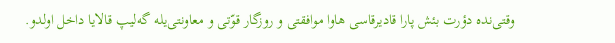وقتی‌نده دؤرت بئش پارا قادیرقاسی هاوا موافقتی و روزگار قوّتی و معاونتی‌یله‌ گه‌لیپ قالایا‌ داخل اولدو.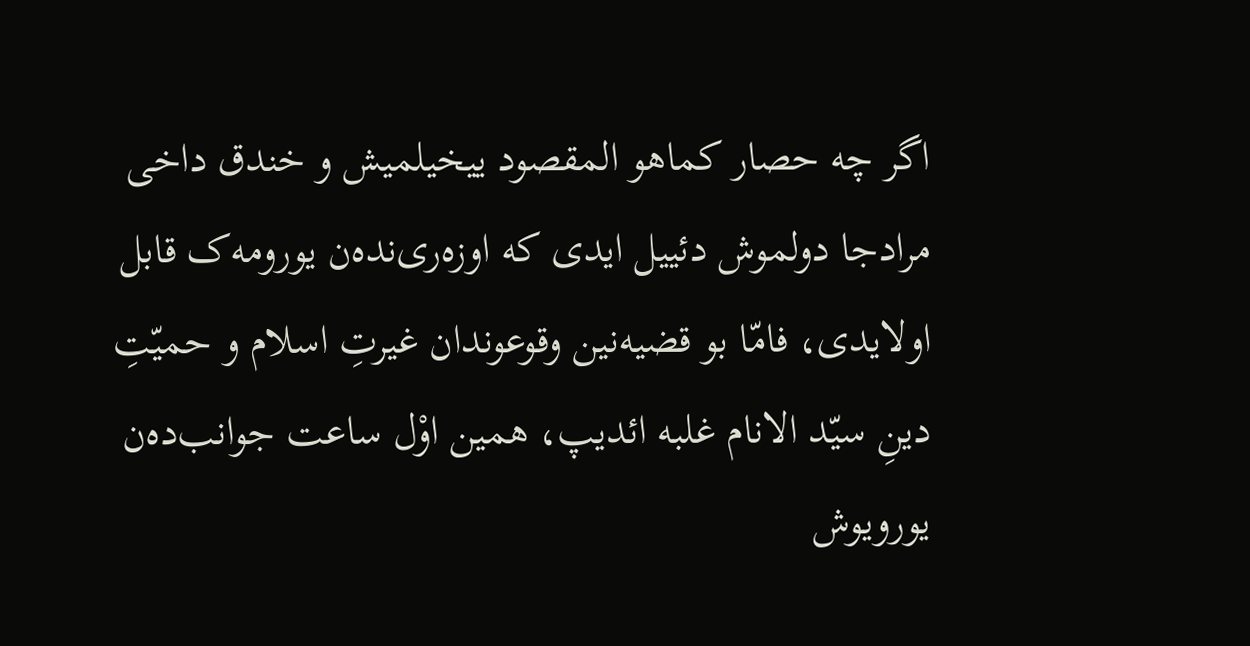اگر چه‌ حصار کماهو المقصود ییخیلمیش و خندق داخی مرادجا دولموش دئییل ایدی که ‌اوزه‌ری‌نده‌ن یورومه‌ک قابل اولایدی، فامّا بو قضیه‌نین وقوعوندان غیرتِ اسلام و حمیّتِ دینِ سیّد الانام غلبه ‌ائدیپ، همین اوْل ساعت جوانب‌ده‌ن یورویوش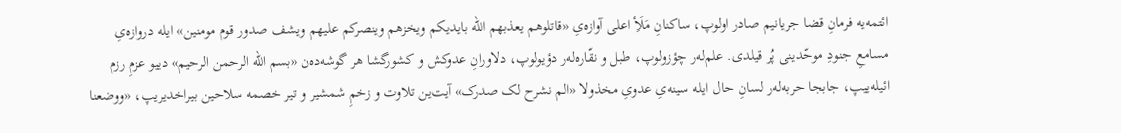ائتمه‌یه‌ فرمانِ قضا جریانیم صادر اولوپ، ساکنانِ مَلَأِ اعلی آوازه‌یِ «قاتلوهم یعذبهم الله ‌بایدیکم ویخزهم وینصرکم علیهم ویشف صدور قوم مومنین» ایله‌ دروازه‌یِ مسامعِ جنودِ موحّدینی پُر قیلدی. علم‌له‌ر چؤزولوپ، طبل و نقّاره‌له‌ر دؤیولوپ، دلاورانِ عدوکش و کشورگشا هر گوشه‌ده‌ن «بسم الله ‌الرحمن الرحیم» دییو عزمِ رزم ائیله‌ییپ، جابجا حربه‌له‌ر لسانِ حال ایله ‌سینه‌یِ عدویِ مخذولا «الم نشرح لک صدرک» آیت‌ین تلاوت و زخمِ شمشیر و تیر خصمه‌ سلاحین بیراخدیریپ، «ووضعنا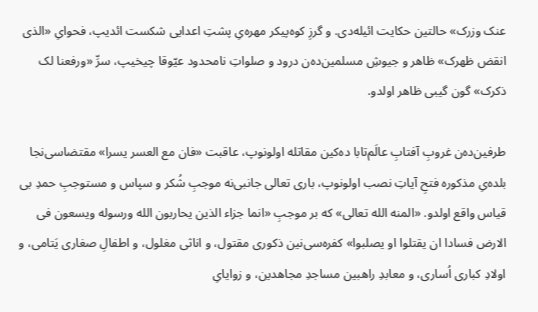عنک وزرک» حالتین حکایت ائیله‌دی. و گرزِ کوه‌پیکر مهره‌یِ پشتِ اعدایی شکست ائدیپ، فحوایِ «الذی انقض ظهرک» ظاهر و جیوشِ مسلمین‌ده‌ن درود و صلواتِ نامحدود عیّوقا چیخیپ، سرِّ «ورفعنا لک ذکرک» گون گیبی ظاهر اولدو.

طرفین‌ده‌ن غروبِ آفتابِ عالَم‌تابا ده‌کین مقاتله ‌اولونوپ، عاقبت «فان مع العسر یسرا» مقتضاسی‌نجا بلده‌یِ مذکوره‌ فتحِ آیاتِ نصب اولونوپ، باری تعالی جانبی‌نه ‌موجبِ شُکر و سپاس و مستوجبِ حمدِ بی قیاس واقع اولدو. «المنه‌ الله‌ تعالی» که‌ بر موجبِ «انما جزاء الذین یحاربون الله ‌ورسوله ‌ویسعون فی الارض فسادا ان یقتلوا او یصلبوا» کفره‌سی‌نین ذکوری مقتول، و اناثی مغلول، و اطفالِ صغاری یَتامی، و اولادِ کباری اُساری، و معابدِ راهبین مساجدِ مجاهدین، و زوایایِ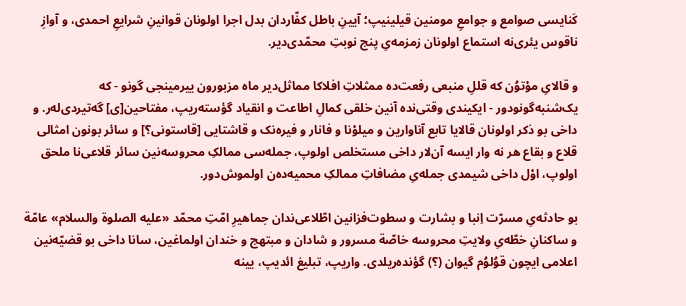کَنایسی صوامع و جوامعِ مومنین قیلینیپ؛ آیینِ باطل کفّاردان بدل اجرا اولونان قوانینِ شرایعِ احمدی، و آوازِ ناقوس یئری‌نه ‌استماع اولونان زمزمه‌یِ پنج نوبتِ محمّدی‌دیر.

و قالایِ موْتوُن که ‌قللِ منبعی رفعت‌ده ‌ممثلاتِ افلاکا مماثل‌دیر ماه‌ مزبورون ییرمینجی گونو - که‌ یک‌شنبه‌گونودور - ایکیندی وقتی‌نده‌ آنین خلقی کمالِ اطاعت و انقیاد گؤسته‌ریپ، مفتاحین[ی] گه‌تیردی‌له‌ر. و داخی بو ذکر اولونان قالایا‌ تابع آناوارین و میلوْنا و فانار و فیره‌نک و قاشتایی [قاستونی؟] و سائر بونون امثالی قلاع و بقاع هر نه ‌وار ایسه ‌آن‌لار داخی مستخلص اولوپ، جمله‌سی ممالکِ محروسه‌نین سائر قلاعی‌نا ملحق اولوپ، اوْل داخی شیمدی جمله‌یِ مضافاتِ ممالکِ محمیه‌ده‌ن اولموش‌دور.

بو حادثه‌یِ مسرّت اِنبا و بشارت و سطوت‌فزانین اطّلاعی‌ندان جماهیرِ امّتِ محمّد «علیه ‌الصلوة والسلام» عامّة و ساکنانِ خطّه‌یِ ولایتِ محروسه ‌خاصّة مسرور و شادان و مبتهج و خندان اولماغین، سانا داخی بو قضیّه‌نین اعلامی ایچون قوُلوُم گیوان (؟) گؤنده‌ریلدی. واریپ، تبلیغ ائدیپ، یینه‌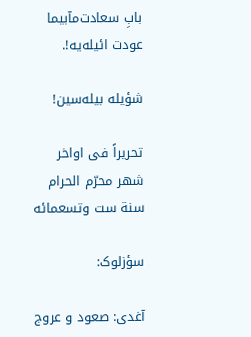بابِ سعادت‌مآبیما عودت ائیله‌یه!.

شؤیله‌ بیله‌سین!

تحریراً فی اواخر شهر محرّم الحرام سنة ست وتسعمائه

سؤزلوک:

آغدی: صعود و عروج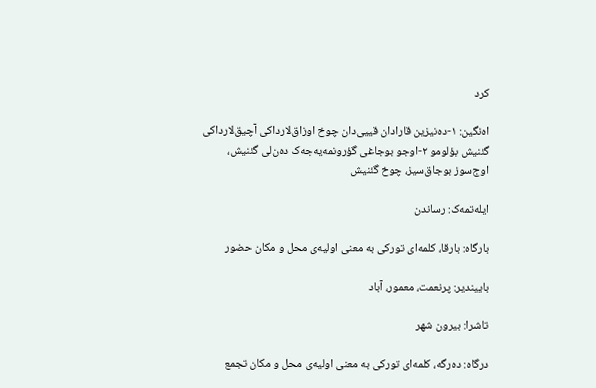کرد

اه‌نگین: ١-ده‌نیزین قارادان قییی‌دان چوخ اوزاق‌لارداکی آچیق‌لارداکی گئنیش بؤلومو ٢-اوجو بوجاغی گؤرونمه‌یه‌جه‌ک ده‌ن‌لی گئنیش، اوج‌سوز بوجاق‌سیز، چوخ گئنیش

ایله‌تمه‌ک: رساندن

بارگاه: بارقا، کلمه‌ای تورکی به معنی اولیه‌ی محل و مکان حضور

باییندیر: پرنعمت، معمور، آباد

تاشرا: بیرون شهر

درگاه: ده‌رگه، کلمه‌ای تورکی به معنی اولیه‌ی محل و مکان تجمع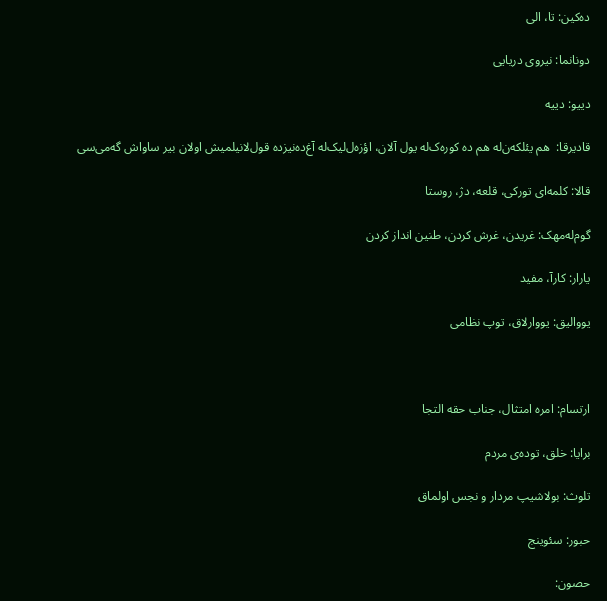ده‌کین: تا، الی

دونانما: نیروی دریایی

دییو: دییه

قادیرقا:  هم یئلکه‌ن‌له هم ده کوره‌ک‌له یول آلان، اؤزه‌ل‌لیک‌له آغ‌ده‌نیزده قول‌لانیلمیش اولان بیر ساواش گه‌می‌سی

قالا: کلمه‌ای تورکی، قلعه، دژ، روستا

گوم‌له‌مهک: غریدن، غرش کردن، طنین انداز کردن

یارار: کارآ، مفید

یووالیق: یووارلاق، توپ نظامی



ارتسام: امره ‌امتثال، جناب حقه ‌التجا

برایا: خلق، توده‌ی مردم

تلوث: بولاشیپ مردار و نجس اولماق

حبور: سئوینج

حصون: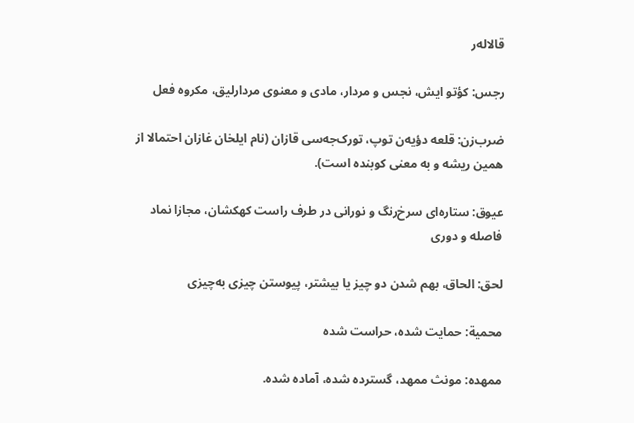قالاله‌ر

رجس: کؤتو ایش، نجس و مردار، مادی و معنوی مردارلیق، مکروه ‌فعل

ضرب‌زن: قلعه ‌دؤیه‌ن توپ، تورک‌جه‌سی قازان (نام ایلخان غازان احتمالا از همین ریشه و به معنی کوبنده است).

عیوق: ستاره‌ای سرخ‌رنگ و نورانی در طرف راست کهکشان، مجازا نماد فاصله ‌و دوری

لحق: الحاق، بهم شدن دو چیز یا بیشتر، پیوستن چیزی به‌چیزی

محمیة: حمایت شده، حراست شده‌

ممهده: مونث ممهد، گسترده ‌شده، آماده‌ شده‌.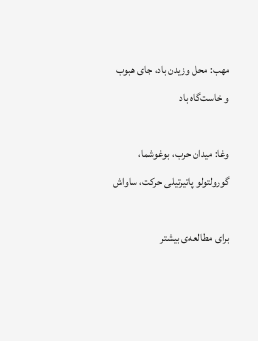مهب: محل وزیدن باد، جای هبوب و خاست‌گاه باد

وغا: میدان حرب، بوغوشما، گورولتولو پاتیرتیلی حرکت، ساواش

برای مطالعه‌ی بیشتر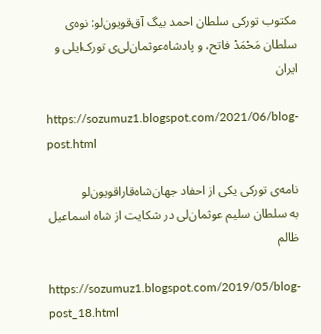مکتوب تورکی سلطان احمد بیگ آق‌قویون‌لو: نوه‌ی سلطان مَحْمَدْ فاتح، و پادشاه‌عوثمان‌لی‌ی تورک‌ایلی و ایران

https://sozumuz1.blogspot.com/2021/06/blog-post.html

نامه‌ی تورکی یکی از احفاد جهان‌شاه‌قاراقویون‌لو به ‌سلطان سلیم عوثمان‌لی در شکایت از شاه ‌اسماعیل ظالم

https://sozumuz1.blogspot.com/2019/05/blog-post_18.html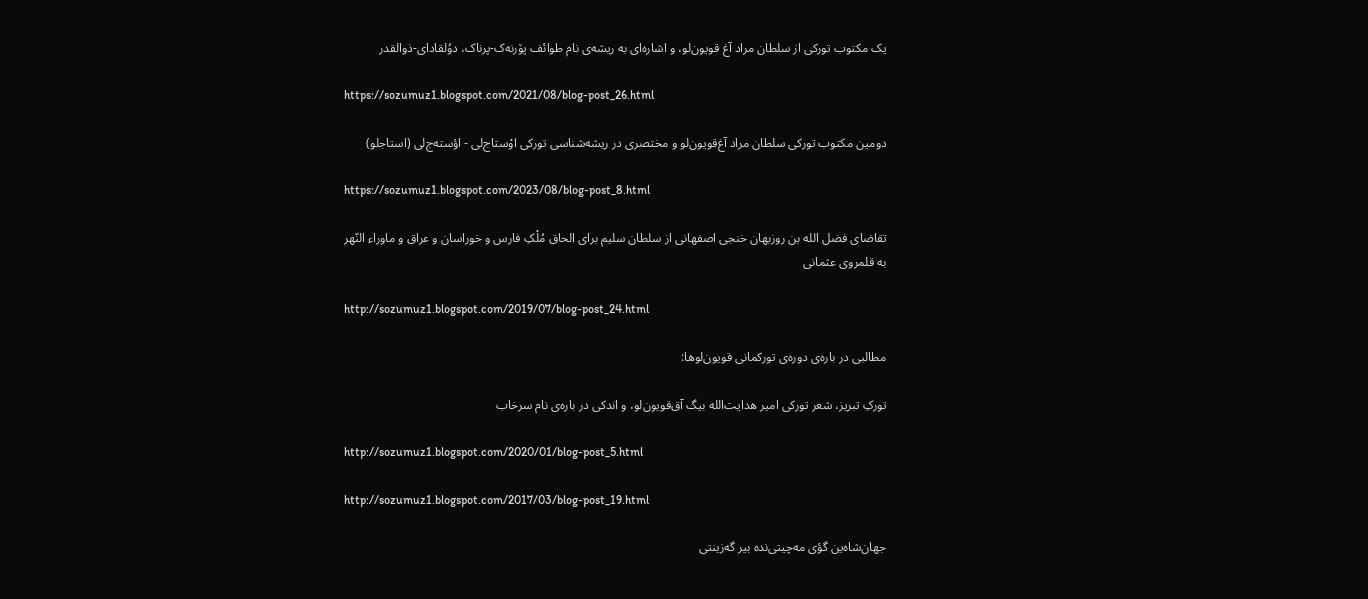یک مکتوب تورکی از سلطان مراد آغ قویون‌لو، و اشاره‌ای به ‌ریشه‌ی نام طوائف پۆرنه‌ک-پرناک، دوُلقادای-ذوالقدر

https://sozumuz1.blogspot.com/2021/08/blog-post_26.html

دومین مکتوب تورکی سلطان مراد آغ‌قویون‌لو و مختصری در ریشه‌شناسی تورکی اوْستاج‌لی - اؤسته‌ج‌لی (استاجلو)

https://sozumuz1.blogspot.com/2023/08/blog-post_8.html

تقاضای فضل الله‌ بن روزبهان خنجی اصفهانی از سلطان سلیم برای الحاق مُلْکِ فارس و خوراسان و عراق و ماوراء النّهر به ‌قلمروی عثمانی

http://sozumuz1.blogspot.com/2019/07/blog-post_24.html

مطالبی در باره‌ی دوره‌ی تورکمانی قویون‌لوها:

تورکِ تبریز، شعر تورکی امیر هدایت‌الله بیگ آق‌قویون‌لو، و اندکی در باره‌ی نام سرخاب

http://sozumuz1.blogspot.com/2020/01/blog-post_5.html

http://sozumuz1.blogspot.com/2017/03/blog-post_19.html

جهان‌شاه‌ین گؤی مه‌چیتی‌نده بیر گه‌زینتی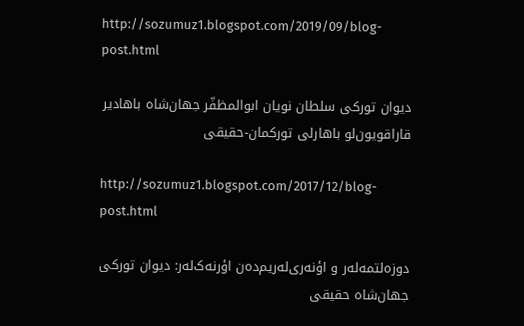http://sozumuz1.blogspot.com/2019/09/blog-post.html

دیوان تورکی سلطان نویان ابوالمظفّر جهان‌شاه باهادیر قاراقویون‌لو باهارلی تورکمان-حقیقی

http://sozumuz1.blogspot.com/2017/12/blog-post.html

دوزه‌لتمه‌له‌ر و اؤنه‌ری‌له‌ریم‌ده‌ن اؤرنه‌ک‌له‌ر: دیوان تورکی جهان‌شاه حقیقی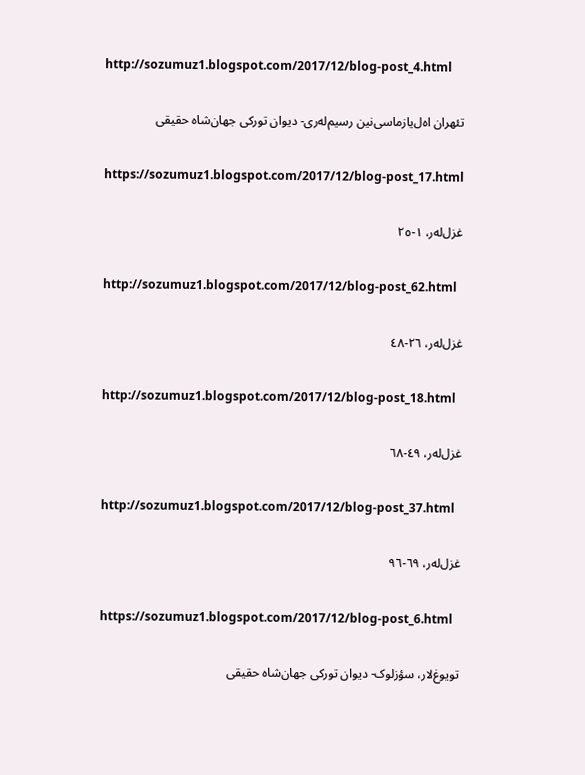http://sozumuz1.blogspot.com/2017/12/blog-post_4.html

تئهران اه‌ل‌یازماسی‌نین رسیم‌له‌ری- دیوان تورکی جهان‌شاه حقیقی

https://sozumuz1.blogspot.com/2017/12/blog-post_17.html

غزل‌له‌ر، ١-٢٥

http://sozumuz1.blogspot.com/2017/12/blog-post_62.html

غزل‌له‌ر، ٢٦-٤٨

http://sozumuz1.blogspot.com/2017/12/blog-post_18.html

غزل‌له‌ر، ٤٩-٦٨

http://sozumuz1.blogspot.com/2017/12/blog-post_37.html

غزل‌له‌ر، ٦٩-٩٦

https://sozumuz1.blogspot.com/2017/12/blog-post_6.html

تویوغ‌لار، سؤزلوک- دیوان تورکی جهان‌شاه حقیقی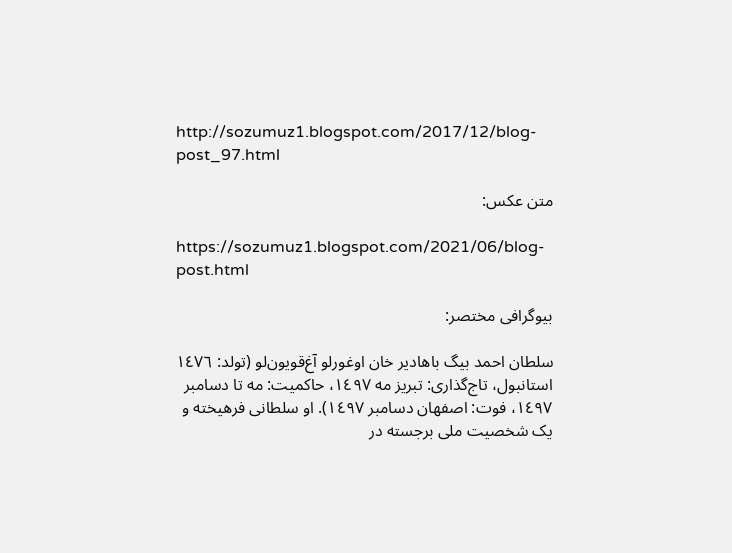http://sozumuz1.blogspot.com/2017/12/blog-post_97.html

متن عکس:

https://sozumuz1.blogspot.com/2021/06/blog-post.html

بیوگرافی مختصر:

سلطان احمد بیگ باهادیر خان اوغورلو آغ‌قویون‌لو (تولد: ١٤٧٦ استانبول، تاج‌گذاری: تبریز مه ‌١٤٩٧، حاکمیت: مه ‌تا دسامبر ١٤٩٧، فوت: اصفهان دسامبر ١٤٩٧). او سلطانی فرهیخته و یک شخصیت ملی برجسته‌ در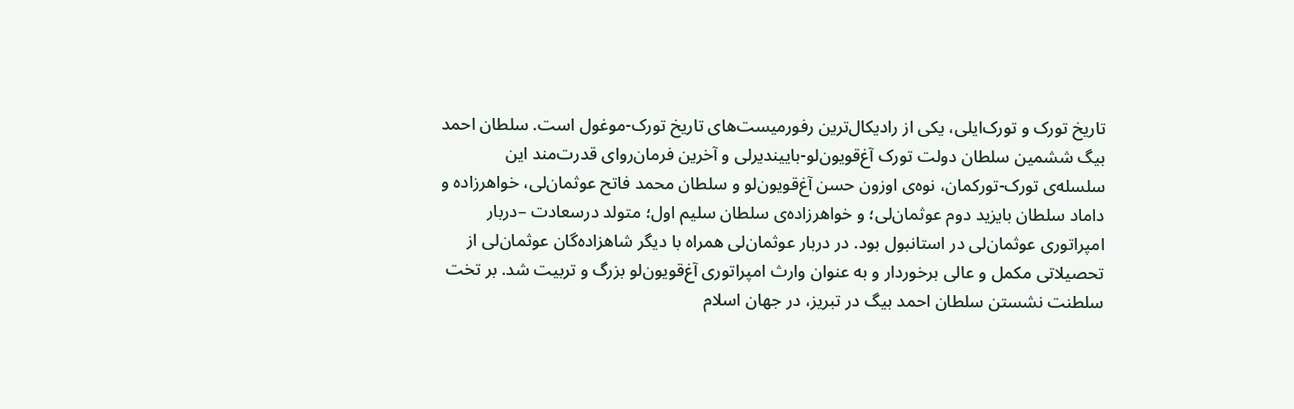تاریخ تورک و تورک‌ایلی، یکی از رادیکال‌ترین رفورمیست‌های تاریخ تورک-موغول است. سلطان احمد بیگ ششمین سلطان دولت تورک آغ‌قویون‌لو-باییندیرلی و آخرین فرمان‌روای قدرت‌مند این سلسله‌ی تورک-تورکمان، نوه‌ی اوزون حسن آغ‌قویون‌لو و سلطان محمد فاتح عوثمان‌‌لی، خواهرزاده‌ و داماد سلطان بایزید دوم عوثمان‌‌لی؛ و خواهرزاده‌ی سلطان سلیم اول؛ متولد درسعادت –دربار امپراتوری عوثمان‌‌لی در استانبول بود. در دربار عوثمان‌‌لی همراه با دیگر شاهزاده‌گان عوثمان‌‌لی از تحصیلاتی مکمل و عالی برخوردار و به‌ عنوان وارث امپراتوری آغ‌قویون‌لو بزرگ و تربیت شد. بر تخت سلطنت نشستن سلطان احمد بیگ در تبریز، در جهان اسلام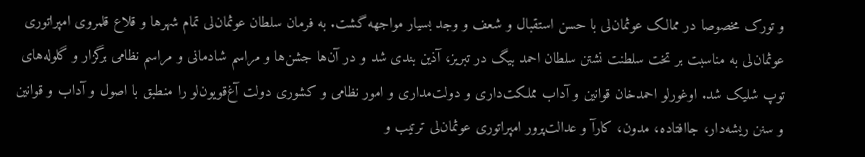و تورک مخصوصا در ممالک عوثمان‌‌لی با حسن استقبال و شعف و وجد بسیار مواجهه گشت. به فرمان سلطان عوثمان‌‌لی تمام شهرها و قلاع قلمروی امپراتوری عوثمان‌‌لی به مناسبت بر تخت سلطنت نشتن سلطان احمد بیگ در تبریز، آذین بندی شد و در آن‌ها جشن‌ها و مراسم شادمانی و مراسم نظامی برگزار و گلوله‌های توپ شلیک شد. اوغورلو احمدخان قوانین و آداب مملکت‌داری و دولت‌مداری و امور نظامی و کشوری دولت آغ‌قویون‌لو را منطبق با اصول و آداب و قوانین و سنن ریشه‌دار، جاافتاده، مدون، کارآ و عدالت‌پرور امپراتوری عوثمان‌‌لی ترتیب و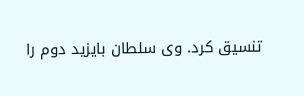تنسیق کرد. وی سلطان بایزید دوم را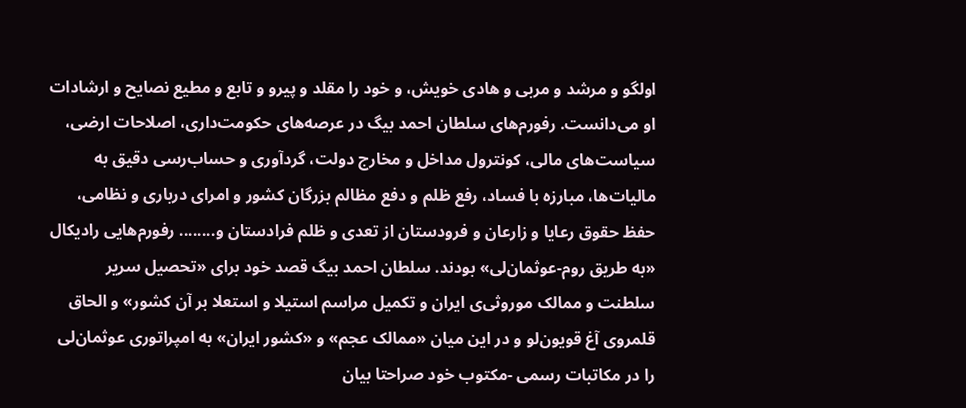اولگو و مرشد و مربی و هادی خویش، و خود را مقلد و پیرو و تابع و مطیع نصایح و ارشادات او می‌دانست. رفورم‌های سلطان احمد بیگ در عرصه‌های حکومت‌داری، اصلاحات ارضی، سیاست‌های مالی، کونترول مداخل و مخارج دولت، گردآوری و حساب‌رسی دقیق به مالیات‌ها، مبارزه با فساد، رفع ظلم و دفع مظالم بزرگان کشور و امرای درباری و نظامی، حفظ حقوق رعایا و زارعان و فرودستان از تعدی و ظلم فرادستان و........ رفورم‌هایی رادیکال «به طریق روم-عوثمان‌‌لی» بودند. سلطان احمد بیگ قصد خود برای «تحصیل سریر سلطنت و ممالک موروثی‌ی ایران و تکمیل مراسم استیلا و استعلا بر آن کشور» و الحاق قلمروی آغ قویون‌لو و در این میان «ممالک عجم» و «کشور ایران» به ‌امپراتوری عوثمان‌‌لی را در مکاتبات رسمی -مکتوب خود صراحتا بیان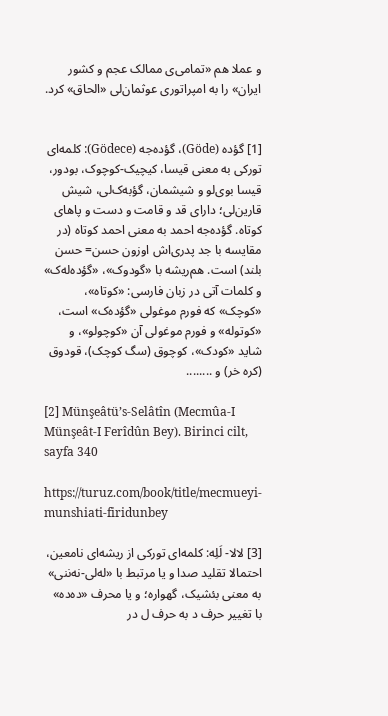و عملا هم «تمامی‌ی ممالک عجم و کشور ایران» را به امپراتوری عوثمان‌‌لی «الحاق» کرد.


[1] گؤده (Göde)، گؤده‌جه (Gödece): کلمه‌ای تورکی به ‌معنی قیسا، کیچیک-کوچوک، بودور، قیسا بوی‌لو و شیشمان، گؤبه‌ک‌لی، شیش قارین‌لی؛ دارای قد و قامت و دست و پاهای کوتاه. گؤده‌جه احمد به‌ معنی احمد کوتاه‌ (در مقایسه ‌با جد پدری‌اش اوزون حسن= حسن بلند) است. هم‌ریشه‌ با «گودوک»، «گؤده‌له‌ک» و کلمات آتی در زبان فارسی: «کوتاه»، «کوچک» که فورم موغولی «گؤده‌ک» است، «کوتوله» و فورم موغولی آن «کوچولو»، و شاید «کودک»، کوچوق (سگ کوچک)، قودوق (کره خر) و ........

[2] Münşeâtü’s-Selâtîn (Mecmûa-I Münşeât-I Ferîdûn Bey). Birinci cilt, sayfa 340

https://turuz.com/book/title/mecmueyi-munshiati-firidunbey

[3] لالا- لَلِ‍ه: کلمه‌ای تورکی از ریشه‌ای نامعین، احتمالا تقلید صدا و یا مرتبط با «له‌لی-نه‌ننی» به معنی بئشیک، گهواره؛ و یا محرف «ده‌ده» با تغییر حرف د به حرف ل در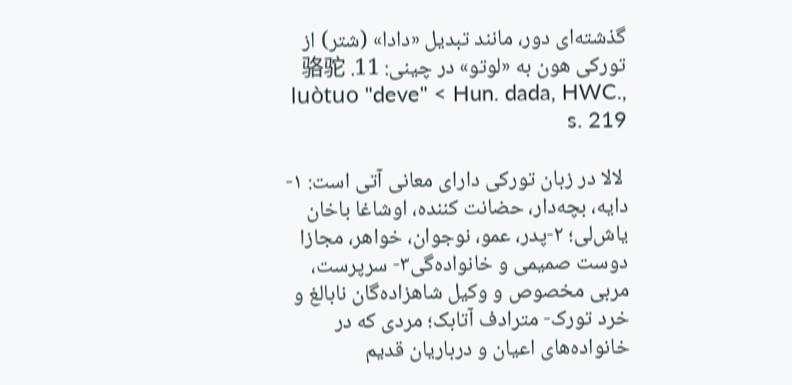گذشته‌ای دور، مانند تبدیل «دادا» (شتر) از تورکی هون به «لوتو» در چینی: 11. 骆驼 luòtuo "deve" < Hun. dada, HWC., s. 219

 لالا در زبان تورکی دارای معانی آتی است: ١-دایه، بچه‌دار، حضانت کننده، اوشاغا باخان یاش‌لی؛ ٢-پدر، عمو، نوجوان، خواهر، مجازا دوست صمیمی و خانواده‌گی٣- سرپرست، مربی مخصوص و وکیل شاهزاده‌گان نابالغ و خرد تورک- مترادف آتابک؛ مردی که‌ در خانواده‌های اعیان و درباریان قدیم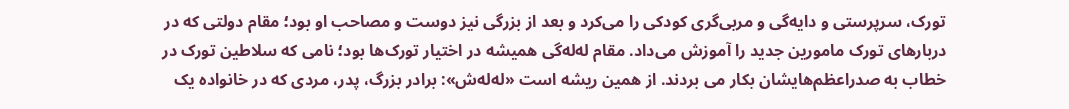تورک، سرپرستی و دایه‌گی و مربی‌گری کودکی را می‌کرد ‌و بعد از بزرگی نیز دوست و مصاحب او بود؛ مقام دولتی که‌ در دربارهای تورک مامورین جدید را آموزش می‌داد. مقام له‌له‌گی همیشه در اختیار تورک‌ها بود؛ نامی که ‌سلاطین تورک در خطاب به ‌صدراعظم‌هایشان بکار می بردند. از همین ریشه ‌است «له‌له‌ش»: برادر بزرگ، پدر، مردی که ‌در خانواده ‌یک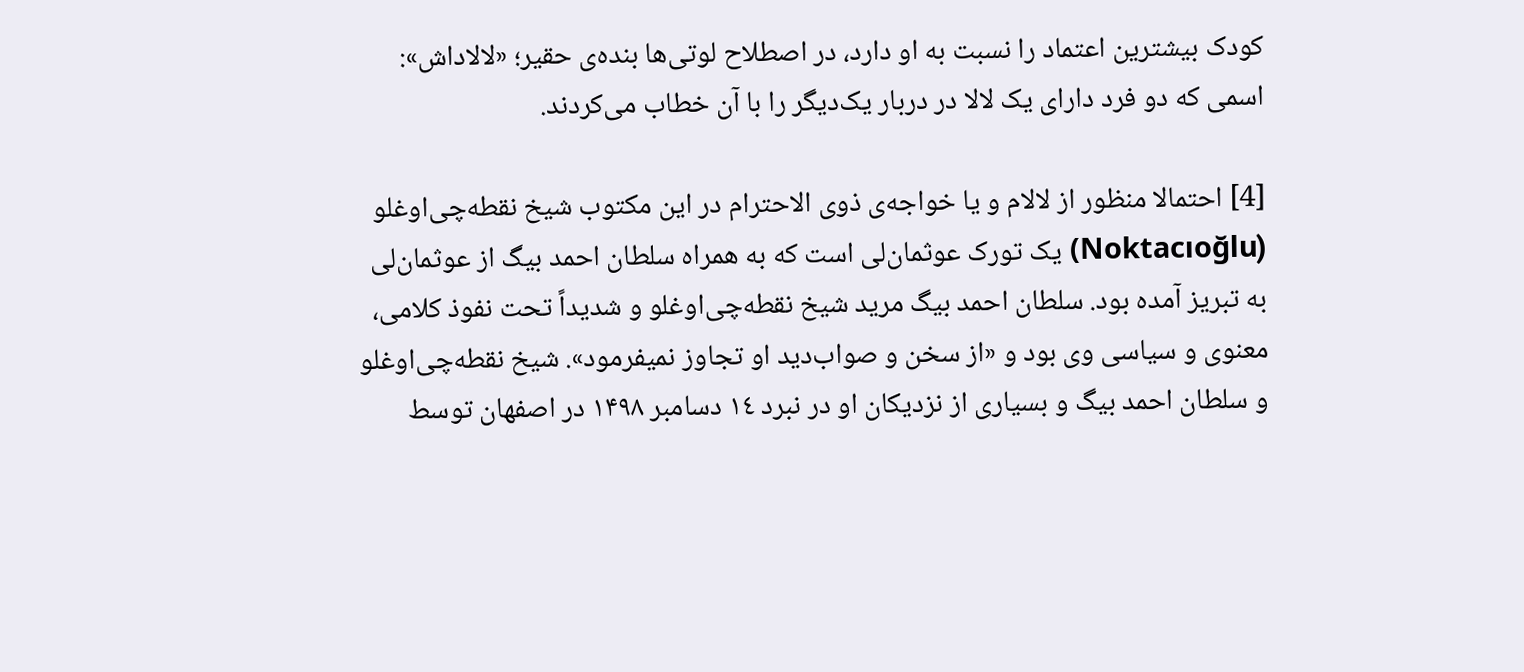کودک بیشترین اعتماد را نسبت به ‌او دارد، در اصطلاح لوتی‌ها بنده‌ی حقیر؛ «لالاداش»: اسمی که ‌دو فرد دارای یک لالا در دربار یک‌دیگر را با آن خطاب می‌کردند.

[4] احتمالا منظور از لالام و یا خواجه‌ی ذوی الاحترام در این مکتوب شیخ نقطه‌چی‌اوغلو (Noktacıoğlu) یک تورک عوثمان‌لی است که به همراه سلطان احمد بیگ از عوثمان‌لی به تبریز آمده بود. سلطان احمد بیگ مرید شیخ نقطه‌چی‌اوغلو و شدیداً تحت نفوذ کلامی، معنوی و سیاسی وی بود و «از سخن و صواب‌دید او تجاوز نمیفرمود». شیخ نقطه‌چی‌اوغلو و سلطان احمد بیگ و بسیاری از نزدیکان او در نبرد ١٤ دسامبر ۱۴۹۸ در اصفهان توسط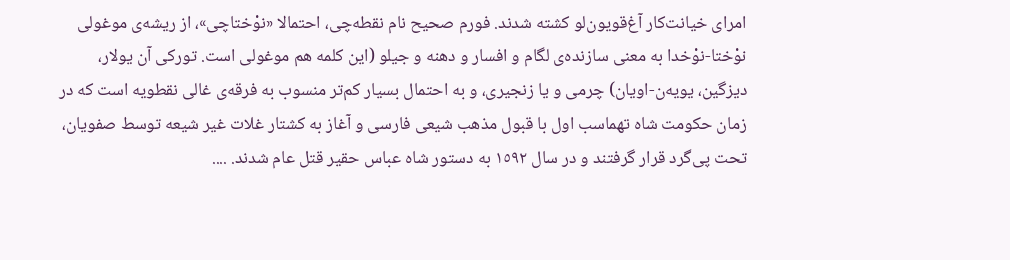امرای خیانت‌کار آغ‌قویون‌لو کشته‌ شدند. فورم صحیح نام نقطه‌چی، احتمالا «نوْختاچی»، از ریشه‌ی موغولی نوْختا-نوْخدا به معنی سازنده‌ی لگام و افسار و دهنه و جیلو (این کلمه هم موغولی است. تورکی آن یولار، دیزگین، یویه‌ن-اویان) چرمی و یا زنجیری، و به احتمال بسیار کم‌تر منسوب به فرقه‌ی غالی نقطویه است که در زمان حکومت شاه‌ تهماسب اول با قبول مذهب شیعی فارسی و آغاز به کشتار غلات غیر شیعه توسط صفویان، تحت پی‌گرد قرار گرفتند و در سال ١٥٩٢ به دستور شاه‌ عباس حقیر قتل عام شدند. ....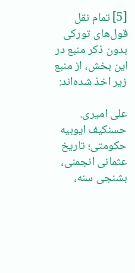[5] تمام نقل قول‌های تورکی بدون ذکر منبع در این بخش، از منبع زیر اخذ شده‌اند:

علی امیری. حسنکیف ایوبیه حکومتی؛ تاریخ عثمانی انجمنی، بشنجی سنه،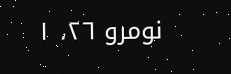نومرو ٢٦، ١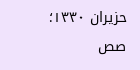حزیران ١٣٣٠؛ صص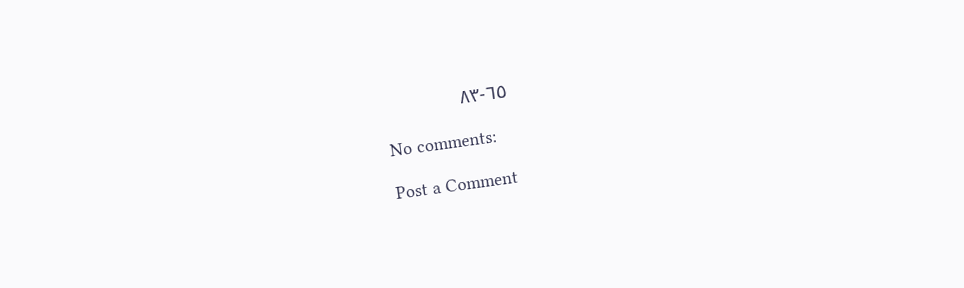٦٥-٨٣

No comments:

Post a Comment